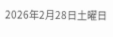2026年2月28日土曜日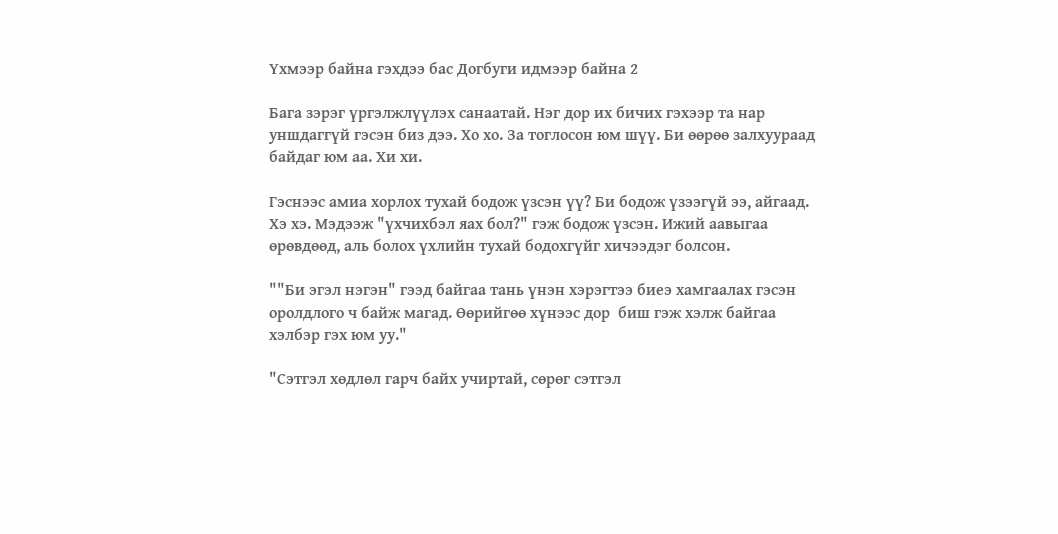Үхмээр байна гэхдээ бас Догбуги идмээр байна 2

Бага зэрэг үргэлжлүүлэх санаатай. Нэг дор их бичих гэхээр та нар уншдаггүй гэсэн биз дээ. Хо хо. За тоглосон юм шүү. Би өөрөө залхуураад байдаг юм аа. Хи хи.

Гэснээс амиа хорлох тухай бодож үзсэн үү? Би бодож үзээгүй ээ, айгаад. Хэ хэ. Мэдээж "үхчихбэл яах бол?" гэж бодож үзсэн. Ижий аавыгаа өрөвдөөд, аль болох үхлийн тухай бодохгүйг хичээдэг болсон.

""Би эгэл нэгэн" гээд байгаа тань үнэн хэрэгтээ биеэ хамгаалах гэсэн оролдлого ч байж магад. Өөрийгөө хүнээс дор  биш гэж хэлж байгаа хэлбэр гэх юм уу."

"Сэтгэл хөдлөл гарч байх учиртай, сөрөг сэтгэл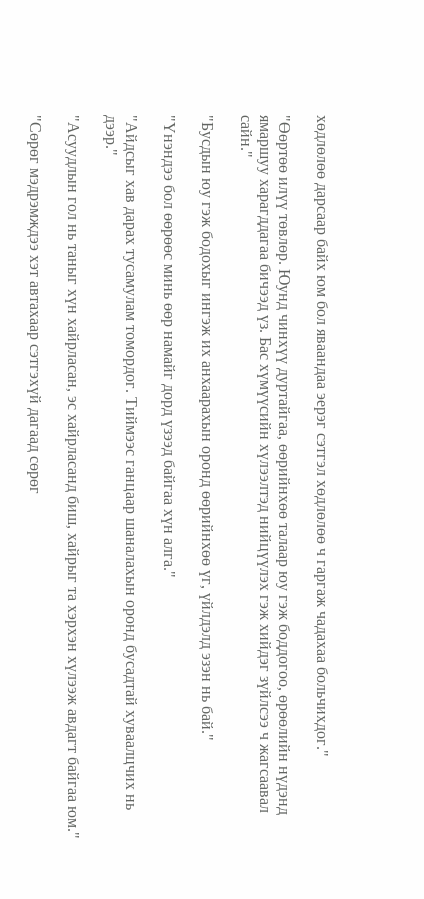хөдлөлөө дарсаар байх юм бол яваандаа эерэг сэтгэл хөдлөлөө ч гаргаж чадахаа больчихдог."

"Өөртөө илүү төвлөр. Юунд чинхүү дуртайгаа, өөрийнхөө талаар юу гэж боддогоо, өрөөлийн нүдэнд ямаршуу харагддагаа бичээд үз. Бас хүмүүсийн хүлээлтэд нийцүүлэх гэж хийдэг зүйлсээ ч жагсаавал сайн."

"Бусдын юу гэж бодохыг ингэж их анхаарахын оронд өөрийнхөө үг, үйлдэлд эзэн нь бай."

"Үнэндээ бол өөрөөс минь өөр намайг дорд үзээд байгаа хүн алга."

"Айдсыг хав дарах тусамулам томордог. Тиймээс ганцаар шаналахын оронд бусадтай хуваалцчих нь дээр."

"Асуудлын гол нь таныг хүн хайрласан, эс хайрласанд биш, хайрыг та хэрхэн хүлээж авдагт байгаа юм."

"Сөрөг мэдрэмждээ хэт автахаар сэтгэхүй дагаад сөрөг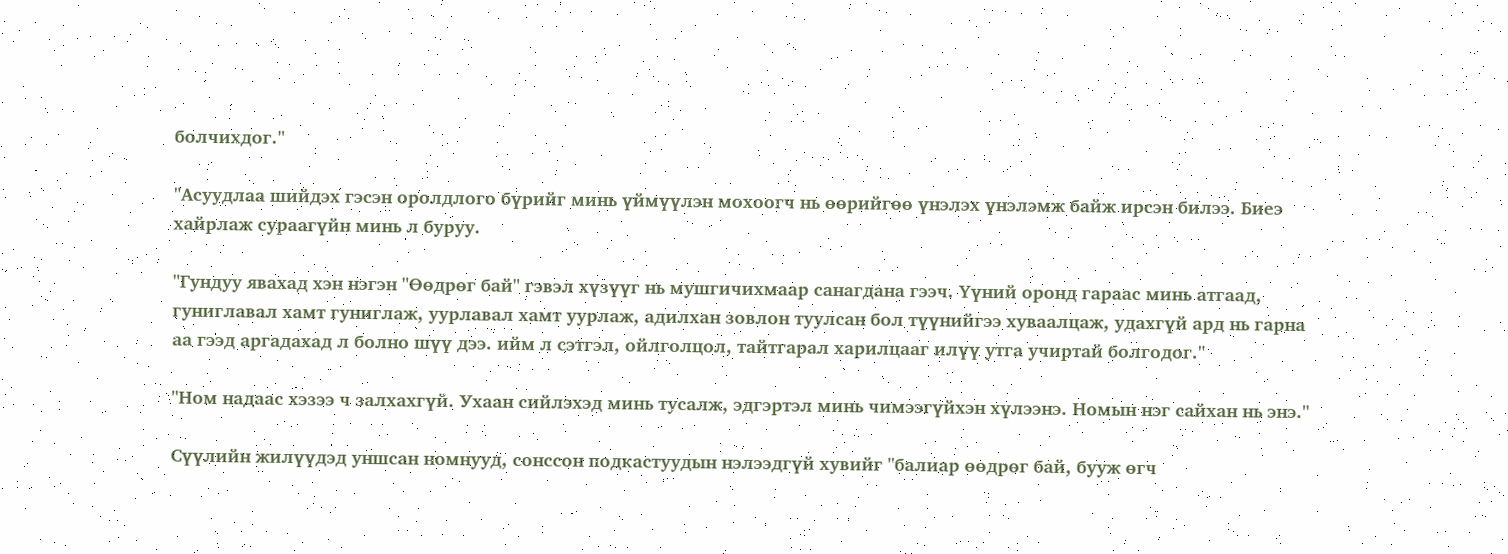болчихдог."

"Асуудлаа шийдэх гэсэн оролдлого бүрийг минь үймүүлэн мохоогч нь өөрийгөө үнэлэх үнэлэмж байж ирсэн билээ. Биеэ хайрлаж сураагүйн минь л буруу.

"Гундуу явахад хэн нэгэн "Өөдрөг бай" гэвэл хүзүүг нь мушгичихмаар санагдана гээч. Үүний оронд гараас минь атгаад, гуниглавал хамт гуниглаж, уурлавал хамт уурлаж, адилхан зовлон туулсан бол түүнийгээ хуваалцаж, удахгүй ард нь гарна аа гээд аргадахад л болно шүү дээ. ийм л сэтгэл, ойлголцол, тайтгарал харилцааг илүү утга учиртай болгодог."

"Ном надаас хэзээ ч залхахгүй. Ухаан сийлэхэд минь тусалж, эдгэртэл минь чимээгүйхэн хүлээнэ. Номын нэг сайхан нь энэ."

Сүүлийн жилүүдэд уншсан номнууд, сонссон подкастуудын нэлээдгүй хувийг "балиар өөдрөг бай, бууж өгч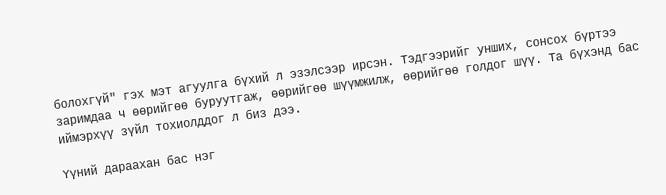болохгүй" гэх мэт агуулга бүхий л эзэлсээр ирсэн. Тэдгээрийг унших, сонсох бүртээ заримдаа ч өөрийгөө буруутгаж, өөрийгөө шүүмжилж, өөрийгөө голдог шүү. Та бүхэнд бас иймэрхүү зүйл тохиолддог л биз дээ.

Үүний дараахан бас нэг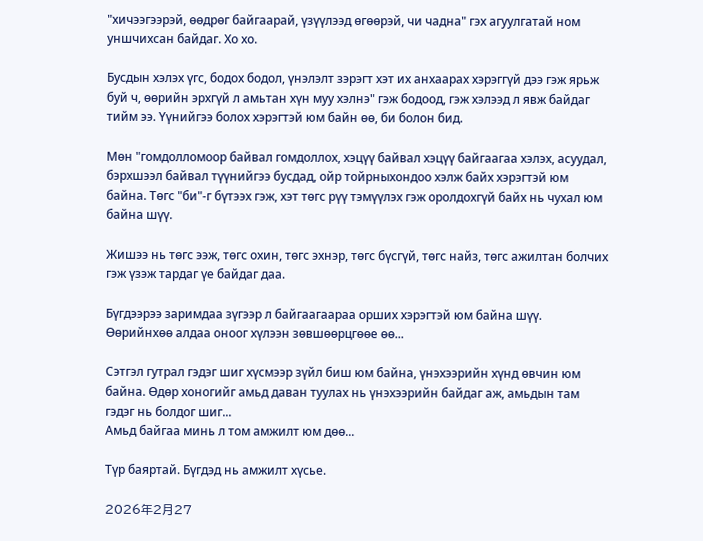"хичээгээрэй, өөдрөг байгаарай, үзүүлээд өгөөрэй, чи чадна" гэх агуулгатай ном уншчихсан байдаг. Хо хо.

Бусдын хэлэх үгс, бодох бодол, үнэлэлт зэрэгт хэт их анхаарах хэрэггүй дээ гэж ярьж буй ч, өөрийн эрхгүй л амьтан хүн муу хэлнэ" гэж бодоод, гэж хэлээд л явж байдаг тийм ээ. Үүнийгээ болох хэрэгтэй юм байн өө, би болон бид.

Мөн "гомдолломоор байвал гомдоллох, хэцүү байвал хэцүү байгаагаа хэлэх, асуудал, бэрхшээл байвал түүнийгээ бусдад, ойр тойрныхондоо хэлж байх хэрэгтэй юм байна. Төгс "би"-г бүтээх гэж, хэт төгс рүү тэмүүлэх гэж оролдохгүй байх нь чухал юм байна шүү.

Жишээ нь төгс ээж, төгс охин, төгс эхнэр, төгс бүсгүй, төгс найз, төгс ажилтан болчих гэж үзэж тардаг үе байдаг даа.

Бүгдээрээ заримдаа зүгээр л байгаагаараа орших хэрэгтэй юм байна шүү. Өөрийнхөө алдаа оноог хүлээн зөвшөөрцгөөе өө...

Сэтгэл гутрал гэдэг шиг хүсмээр зүйл биш юм байна, үнэхээрийн хүнд өвчин юм байна. Өдөр хоногийг амьд даван туулах нь үнэхээрийн байдаг аж, амьдын там гэдэг нь болдог шиг...
Амьд байгаа минь л том амжилт юм дөө...

Түр баяртай. Бүгдэд нь амжилт хүсье.

2026年2月27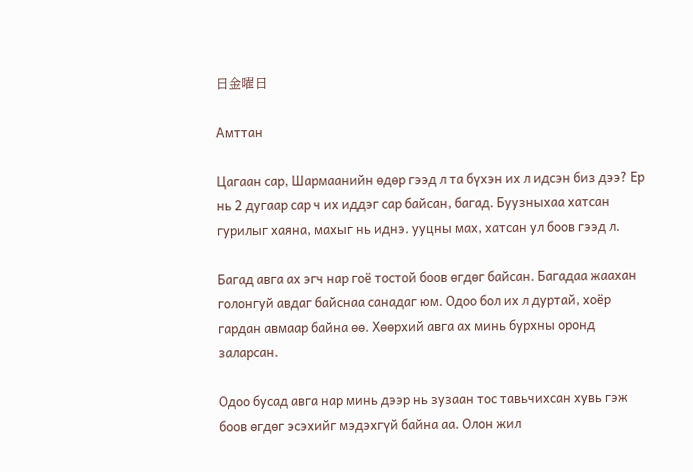日金曜日

Амттан

Цагаан сар, Шармаанийн өдөр гээд л та бүхэн их л идсэн биз дээ? Ер нь 2 дугаар сар ч их иддэг сар байсан, багад. Буузныхаа хатсан гурилыг хаяна, махыг нь иднэ. ууцны мах, хатсан ул боов гээд л.

Багад авга ах эгч нар гоё тостой боов өгдөг байсан. Багадаа жаахан голонгуй авдаг байснаа санадаг юм. Одоо бол их л дуртай, хоёр гардан авмаар байна өө. Хөөрхий авга ах минь бурхны оронд заларсан.

Одоо бусад авга нар минь дээр нь зузаан тос тавьчихсан хувь гэж боов өгдөг эсэхийг мэдэхгүй байна аа. Олон жил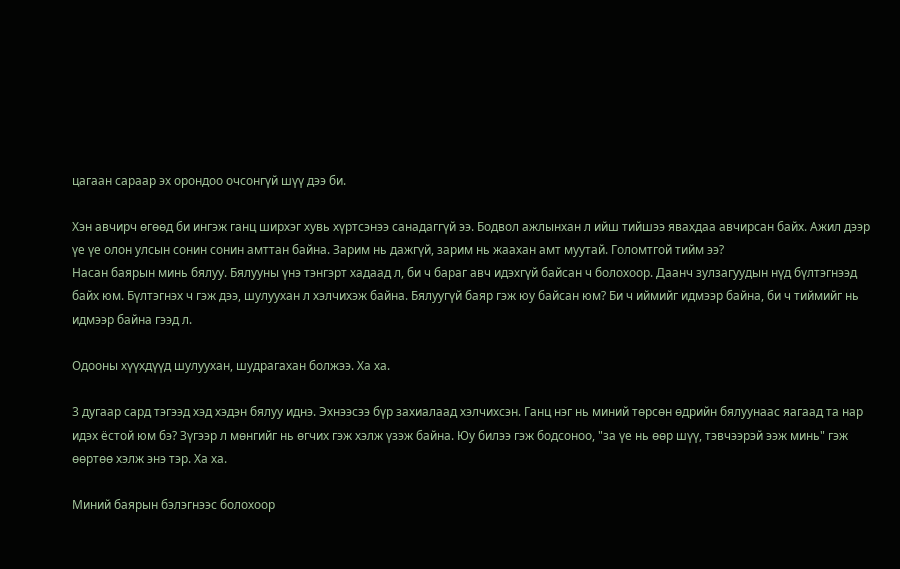цагаан сараар эх орондоо очсонгүй шүү дээ би.

Хэн авчирч өгөөд би ингэж ганц ширхэг хувь хүртсэнээ санадаггүй ээ. Бодвол ажлынхан л ийш тийшээ явахдаа авчирсан байх. Ажил дээр үе үе олон улсын сонин сонин амттан байна. Зарим нь дажгүй, зарим нь жаахан амт муутай. Голомтгой тийм ээ?
Насан баярын минь бялуу. Бялууны үнэ тэнгэрт хадаад л, би ч бараг авч идэхгүй байсан ч болохоор. Даанч зулзагуудын нүд бүлтэгнээд байх юм. Бүлтэгнэх ч гэж дээ, шулуухан л хэлчихэж байна. Бялуугүй баяр гэж юу байсан юм? Би ч иймийг идмээр байна, би ч тиймийг нь идмээр байна гээд л.

Одооны хүүхдүүд шулуухан, шудрагахан болжээ. Ха ха.

3 дугаар сард тэгээд хэд хэдэн бялуу иднэ. Эхнээсээ бүр захиалаад хэлчихсэн. Ганц нэг нь миний төрсөн өдрийн бялуунаас яагаад та нар идэх ёстой юм бэ? Зүгээр л мөнгийг нь өгчих гэж хэлж үзэж байна. Юу билээ гэж бодсоноо, "за үе нь өөр шүү, тэвчээрэй ээж минь" гэж өөртөө хэлж энэ тэр. Ха ха.

Миний баярын бэлэгнээс болохоор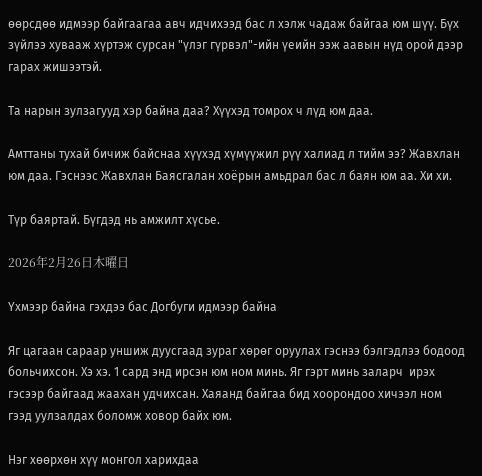өөрсдөө идмээр байгаагаа авч идчихээд бас л хэлж чадаж байгаа юм шүү. Бүх зүйлээ хувааж хүртэж сурсан "үлэг гүрвэл"-ийн үеийн ээж аавын нүд орой дээр гарах жишээтэй.

Та нарын зулзагууд хэр байна даа? Хүүхэд томрох ч лүд юм даа.

Амттаны тухай бичиж байснаа хүүхэд хүмүүжил рүү халиад л тийм ээ? Жавхлан юм даа. Гэснээс Жавхлан Баясгалан хоёрын амьдрал бас л баян юм аа. Хи хи.

Түр баяртай. Бүгдэд нь амжилт хүсье.

2026年2月26日木曜日

Үхмээр байна гэхдээ бас Догбуги идмээр байна

Яг цагаан сараар уншиж дуусгаад зураг хөрөг оруулах гэснээ бэлгэдлээ бодоод больчихсон. Хэ хэ. 1 сард энд ирсэн юм ном минь. Яг гэрт минь заларч  ирэх гэсээр байгаад жаахан удчихсан. Хаяанд байгаа бид хоорондоо хичээл ном гээд уулзалдах боломж ховор байх юм.

Нэг хөөрхөн хүү монгол харихдаа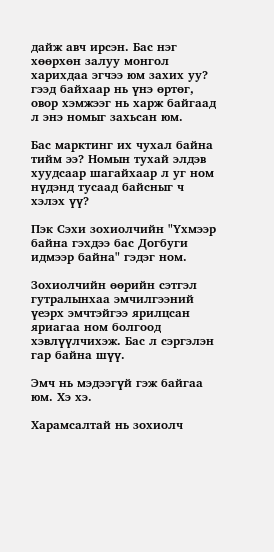дайж авч ирсэн. Бас нэг хөөрхөн залуу монгол харихдаа эгчээ юм захих уу? гээд байхаар нь үнэ өртөг, овор хэмжээг нь харж байгаад л энэ номыг захьсан юм.

Бас марктинг их чухал байна тийм ээ? Номын тухай элдэв хуудсаар шагайхаар л уг ном нүдэнд тусаад байсныг ч хэлэх үү?

Пэк Сэхи зохиолчийн "Үхмээр байна гэхдээ бас Догбуги идмээр байна" гэдэг ном.

Зохиолчийн өөрийн сэтгэл гутралынхаа эмчилгээний үеэрх эмчтэйгээ ярилцсан яриагаа ном болгоод хэвлүүлчихэж. Бас л сэргэлэн гар байна шүү.

Эмч нь мэдээгүй гэж байгаа юм. Хэ хэ.

Харамсалтай нь зохиолч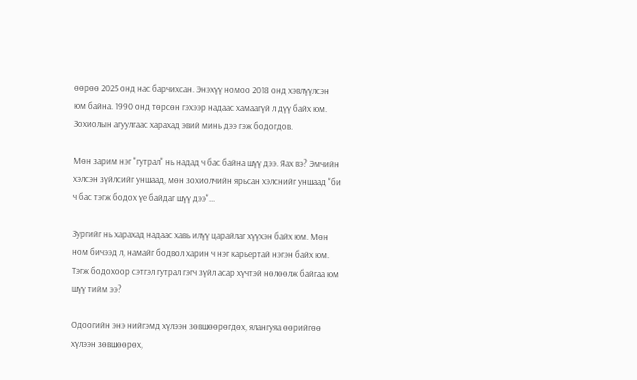өөрөө 2025 онд нас барчихсан. Энэхүү номоо 2018 онд хэвлүүлсэн юм байна. 1990 онд төрсөн гэхээр надаас хамаагүй л дүү байх юм. Зохиолын агуулгаас харахад эвий минь дээ гэж бодогдов.

Мөн зарим нэг "гутрал" нь надад ч бас байна шүү дээ. Яах вэ? Эмчийн хэлсэн зүйлсийг уншаад, мөн зохиолчийн ярьсан хэлснийг уншаад "би ч бас тэгж бодох үе байдаг шүү дээ"...

Зургийг нь харахад надаас хавь илүү царайлаг хүүхэн байх юм. Мөн ном бичээд л, намайг бодвол харин ч нэг карьертай нэгэн байх юм. Тэгж бодохоор сэтгэл гутрал гэгч зүйл асар хүчтэй нөлөөлж байгаа юм шүү тийм ээ?

Одоогийн энэ нийгэмд хүлээн зөвшөөрөгдөх, ялангуяа өөрийгөө хүлээн зөвшөөрөх,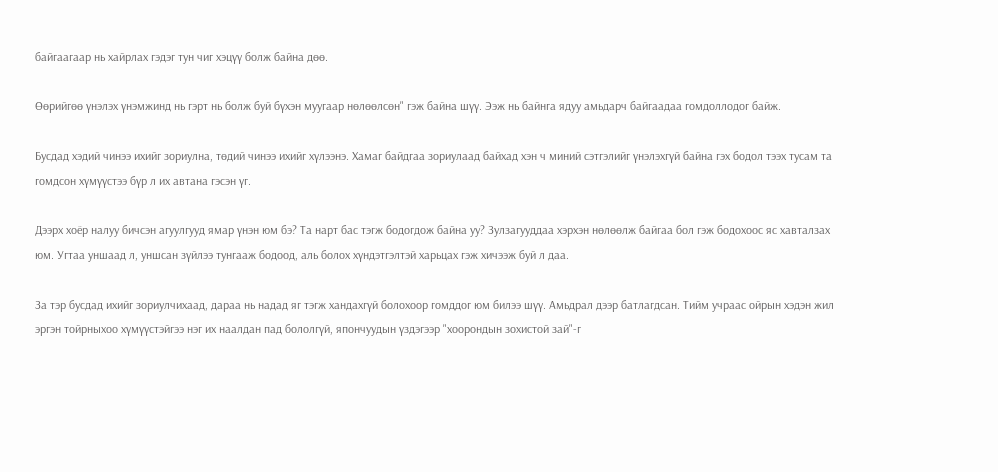байгаагаар нь хайрлах гэдэг тун чиг хэцүү болж байна дөө.

Өөрийгөө үнэлэх үнэмжинд нь гэрт нь болж буй бүхэн муугаар нөлөөлсөн" гэж байна шүү. Ээж нь байнга ядуу амьдарч байгаадаа гомдоллодог байж.

Бусдад хэдий чинээ ихийг зориулна, төдий чинээ ихийг хүлээнэ. Хамаг байдгаа зориулаад байхад хэн ч миний сэтгэлийг үнэлэхгүй байна гэх бодол тээх тусам та гомдсон хүмүүстээ бүр л их автана гэсэн үг.

Дээрх хоёр налуу бичсэн агуулгууд ямар үнэн юм бэ? Та нарт бас тэгж бодогдож байна уу? Зулзагууддаа хэрхэн нөлөөлж байгаа бол гэж бодохоос яс хавталзах юм. Угтаа уншаад л, уншсан зүйлээ тунгааж бодоод, аль болох хүндэтгэлтэй харьцах гэж хичээж буй л даа.

За тэр бусдад ихийг зориулчихаад, дараа нь надад яг тэгж хандахгүй болохоор гомддог юм билээ шүү. Амьдрал дээр батлагдсан. Тийм учраас ойрын хэдэн жил эргэн тойрныхоо хүмүүстэйгээ нэг их наалдан пад бололгүй, япончуудын үздэгээр "хоорондын зохистой зай"-г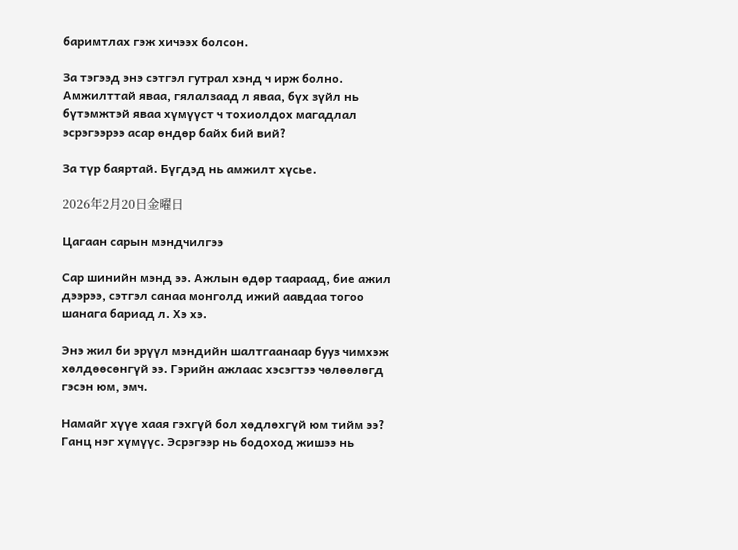баримтлах гэж хичээх болсон.

За тэгээд энэ сэтгэл гутрал хэнд ч ирж болно. Амжилттай яваа, гялалзаад л яваа, бүх зүйл нь бүтэмжтэй яваа хүмүүст ч тохиолдох магадлал эсрэгээрээ асар өндөр байх бий вий?

За түр баяртай. Бүгдэд нь амжилт хүсье.

2026年2月20日金曜日

Цагаан сарын мэндчилгээ

Сар шинийн мэнд ээ. Ажлын өдөр таараад, бие ажил дээрээ, сэтгэл санаа монголд ижий аавдаа тогоо шанага бариад л. Хэ хэ.

Энэ жил би эрүүл мэндийн шалтгаанаар бууз чимхэж хөлдөөсөнгүй ээ. Гэрийн ажлаас хэсэгтээ чөлөөлөгд гэсэн юм, эмч.

Намайг хүүе хаая гэхгүй бол хөдлөхгүй юм тийм ээ? Ганц нэг хүмүүс. Эсрэгээр нь бодоход жишээ нь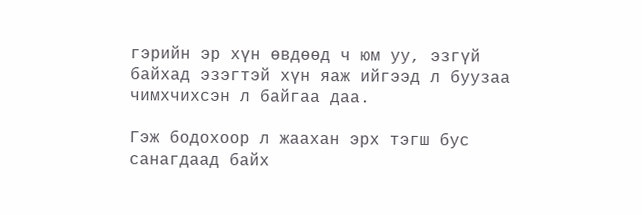гэрийн эр хүн өвдөөд ч юм уу, эзгүй байхад эзэгтэй хүн яаж ийгээд л буузаа чимхчихсэн л байгаа даа.

Гэж бодохоор л жаахан эрх тэгш бус санагдаад байх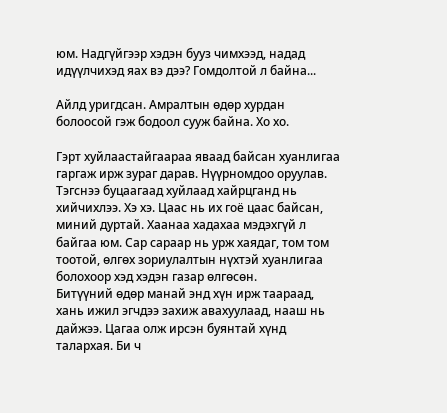юм. Надгүйгээр хэдэн бууз чимхээд, надад идүүлчихэд яах вэ дээ? Гомдолтой л байна...

Айлд уригдсан. Амралтын өдөр хурдан болоосой гэж бодоол сууж байна. Хо хо.

Гэрт хуйлаастайгаараа яваад байсан хуанлигаа гаргаж ирж зураг дарав. Нүүрномдоо оруулав. Тэгснээ буцаагаад хуйлаад хайрцганд нь хийчихлээ. Хэ хэ. Цаас нь их гоё цаас байсан, миний дуртай. Хаанаа хадахаа мэдэхгүй л байгаа юм. Сар сараар нь урж хаядаг, том том тоотой, өлгөх зориулалтын нүхтэй хуанлигаа болохоор хэд хэдэн газар өлгөсөн.
Битүүний өдөр манай энд хүн ирж таараад, хань ижил эгчдээ захиж авахуулаад, нааш нь дайжээ. Цагаа олж ирсэн буянтай хүнд талархая. Би ч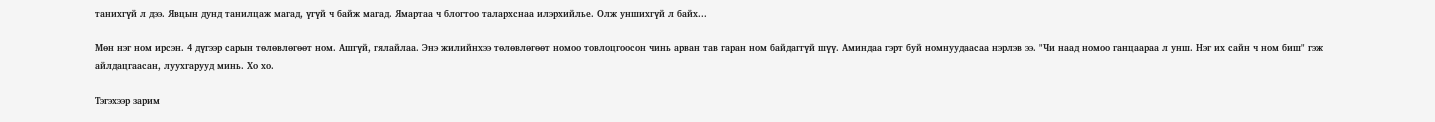танихгүй л дээ. Явцын дунд танилцаж магад, үгүй ч байж магад. Ямартаа ч блогтоо талархснаа илэрхийлье. Олж уншихгүй л байх...

Мөн нэг ном ирсэн. 4 дүгээр сарын төлөвлөгөөт ном. Ашгүй, гялайлаа. Энэ жилийнхээ төлөвлөгөөт номоо товлоцгоосон чинь арван тав гаран ном байдаггүй шүү. Аминдаа гэрт буй номнуудаасаа нэрлэв ээ. "Чи наад номоо ганцаараа л унш. Нэг их сайн ч ном биш" гэж айлдацгаасан, луухгарууд минь. Хо хо.

Тэгэхээр зарим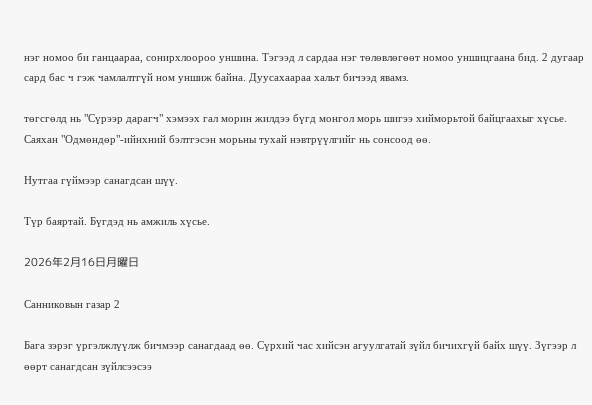нэг номоо би ганцаараа, сонирхлоороо уншина. Тэгээд л сардаа нэг төлөвлөгөөт номоо уншицгаана бид. 2 дугаар сард бас ч гэж чамлалтгүй ном уншиж байна. Дуусахаараа хальт бичээд явамз.

төгсгөлд нь "Сүрээр дарагч" хэмээх гал морин жилдээ бүгд монгол морь шигээ хийморьтой байцгаахыг хүсье. Саяхан "Одмөндөр"-ийнхний бэлтгэсэн морьны тухай нэвтрүүлгийг нь сонсоод өө.

Нутгаа гүймээр санагдсан шүү.

Түр баяртай. Бүгдэд нь амжиль хүсье.

2026年2月16日月曜日

Санниковын газар 2

Бага зэрэг үргэлжлүүлж бичмээр санагдаад өө. Сүрхий час хийсэн агуулгатай зүйл бичихгүй байх шүү. Зүгээр л өөрт санагдсан зүйлсээсээ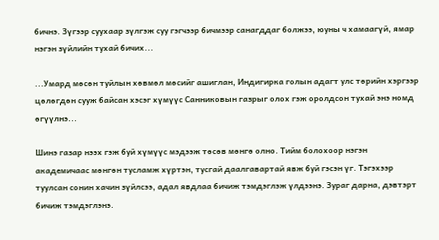бичнэ. Зүгээр суухаар зүлгэж суу гэгчээр бичмээр санагддаг болжээ, юуны ч хамаагүй, ямар нэгэн зүйлийн тухай бичих...

...Умард мөсөн туйлын хөвмөл мөсийг ашиглан, Индигирка голын адагт улс төрийн хэргээр цөлөгдөн сууж байсан хэсэг хүмүүс Санниковын газрыг олох гэж оролдсон тухай энэ номд өгүүлнэ...

Шинэ газар нээх гэж буй хүмүүс мэдээж төсөв мөнгө олно. Тийм болохоор нэгэн академичаас мөнгөн тусламж хүртэн, тусгай даалгавартай явж буй гэсэн үг. Тэгэхээр туулсан сонин хачин зүйлсээ, адал явдлаа бичиж тэмдэглэж үлдээнэ. Зураг дарна, дэвтэрт бичиж тэмдэглэнэ.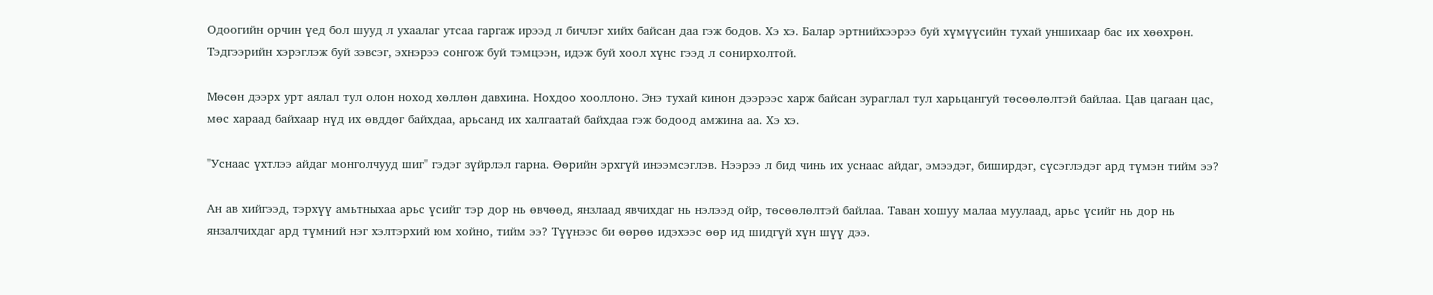Одоогийн орчин үед бол шууд л ухаалаг утсаа гаргаж ирээд л бичлэг хийх байсан даа гэж бодов. Хэ хэ. Балар эртнийхээрээ буй хүмүүсийн тухай уншихаар бас их хөөхрөн. Тэдгээрийн хэрэглэж буй зэвсэг, эхнэрээ сонгож буй тэмцээн, идэж буй хоол хүнс гээд л сонирхолтой.

Мөсөн дээрх урт аялал тул олон ноход хөллөн давхина. Нохдоо хооллоно. Энэ тухай кинон дээрээс харж байсан зураглал тул харьцангуй төсөөлөлтэй байлаа. Цав цагаан цас, мөс хараад байхаар нүд их өвддөг байхдаа, арьсанд их халгаатай байхдаа гэж бодоод амжина аа. Хэ хэ.

"Уснаас үхтлээ айдаг монголчууд шиг" гэдэг зүйрлэл гарна. Өөрийн эрхгүй инээмсэглэв. Нээрээ л бид чинь их уснаас айдаг, эмээдэг, биширдэг, сүсэглэдэг ард түмэн тийм ээ?

Ан ав хийгээд, тэрхүү амьтныхаа арьс үсийг тэр дор нь өвчөөд, янзлаад явчихдаг нь нэлээд ойр, төсөөлөлтэй байлаа. Таван хошуу малаа муулаад, арьс үсийг нь дор нь янзалчихдаг ард түмний нэг хэлтэрхий юм хойно, тийм ээ? Түүнээс би өөрөө идэхээс өөр ид шидгүй хүн шүү дээ.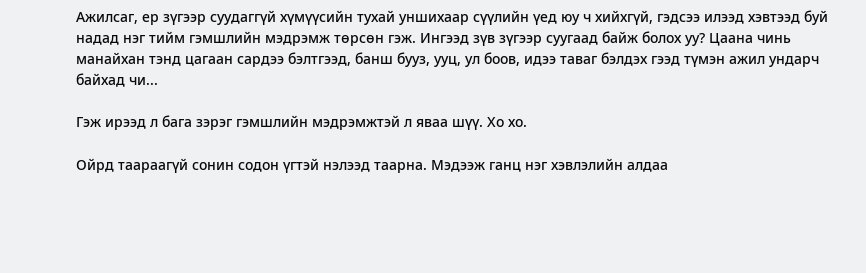Ажилсаг, ер зүгээр суудаггүй хүмүүсийн тухай уншихаар сүүлийн үед юу ч хийхгүй, гэдсээ илээд хэвтээд буй надад нэг тийм гэмшлийн мэдрэмж төрсөн гэж. Ингээд зүв зүгээр суугаад байж болох уу? Цаана чинь манайхан тэнд цагаан сардээ бэлтгээд, банш бууз, ууц, ул боов, идээ таваг бэлдэх гээд түмэн ажил ундарч байхад чи...

Гэж ирээд л бага зэрэг гэмшлийн мэдрэмжтэй л яваа шүү. Хо хо.

Ойрд таараагүй сонин содон үгтэй нэлээд таарна. Мэдээж ганц нэг хэвлэлийн алдаа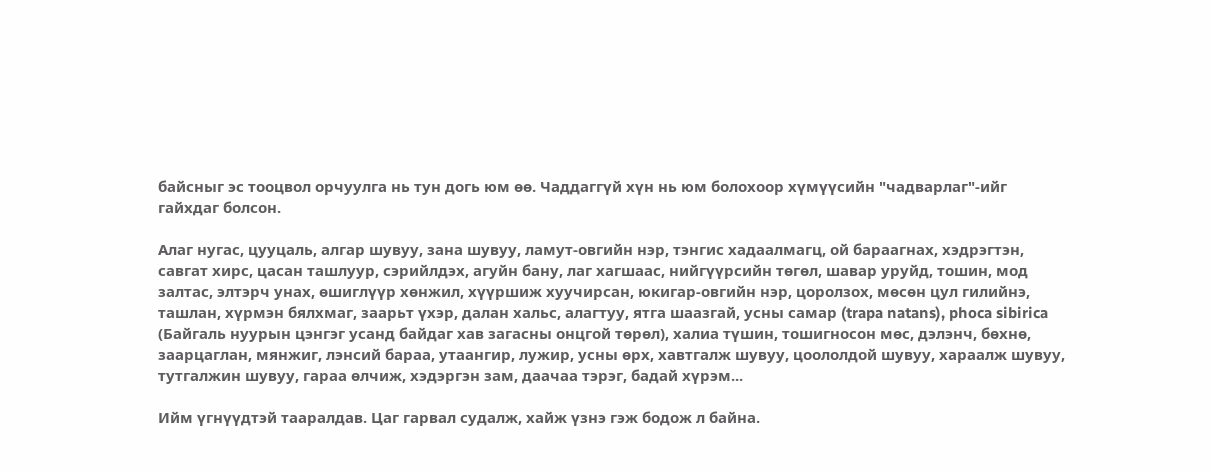байсныг эс тооцвол орчуулга нь тун догь юм өө. Чаддаггүй хүн нь юм болохоор хүмүүсийн "чадварлаг"-ийг гайхдаг болсон.

Алаг нугас, цууцаль, алгар шувуу, зана шувуу, ламут-овгийн нэр, тэнгис хадаалмагц, ой бараагнах, хэдрэгтэн, савгат хирс, цасан ташлуур, сэрийлдэх, агуйн бану, лаг хагшаас, нийгүүрсийн төгөл, шавар уруйд, тошин, мод залтас, элтэрч унах, өшиглүүр хөнжил, хүүршиж хуучирсан, юкигар-овгийн нэр, цоролзох, мөсөн цул гилийнэ, ташлан, хүрмэн бялхмаг, заарьт үхэр, далан хальс, алагтуу, ятга шаазгай, усны самар (trapa natans), phoca sibirica (Байгаль нуурын цэнгэг усанд байдаг хав загасны онцгой төрөл), халиа түшин, тошигносон мөс, дэлэнч, бөхнө, заарцаглан, мянжиг, лэнсий бараа, утаангир, лужир, усны өрх, хавтгалж шувуу, цоололдой шувуу, хараалж шувуу, тутгалжин шувуу, гараа өлчиж, хэдэргэн зам, даачаа тэрэг, бадай хүрэм...

Ийм үгнүүдтэй тааралдав. Цаг гарвал судалж, хайж үзнэ гэж бодож л байна.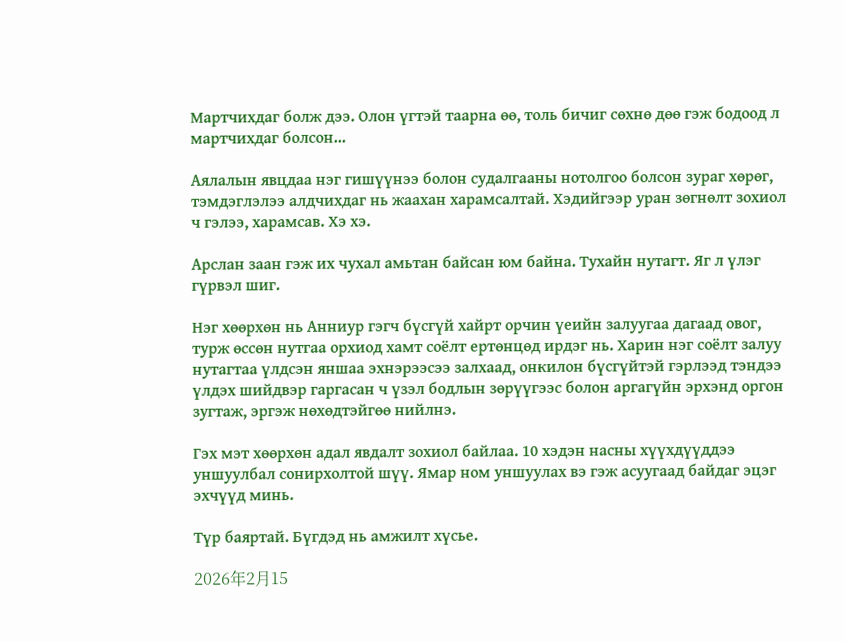Мартчихдаг болж дээ. Олон үгтэй таарна өө, толь бичиг сөхнө дөө гэж бодоод л мартчихдаг болсон...

Аялалын явцдаа нэг гишүүнээ болон судалгааны нотолгоо болсон зураг хөрөг, тэмдэглэлээ алдчихдаг нь жаахан харамсалтай. Хэдийгээр уран зөгнөлт зохиол ч гэлээ, харамсав. Хэ хэ.

Арслан заан гэж их чухал амьтан байсан юм байна. Тухайн нутагт. Яг л үлэг гүрвэл шиг.

Нэг хөөрхөн нь Анниур гэгч бүсгүй хайрт орчин үеийн залуугаа дагаад овог, турж өссөн нутгаа орхиод хамт соёлт ертөнцөд ирдэг нь. Харин нэг соёлт залуу нутагтаа үлдсэн яншаа эхнэрээсээ залхаад, онкилон бүсгүйтэй гэрлээд тэндээ үлдэх шийдвэр гаргасан ч үзэл бодлын зөрүүгээс болон аргагүйн эрхэнд оргон зугтаж, эргэж нөхөдтэйгөө нийлнэ.

Гэх мэт хөөрхөн адал явдалт зохиол байлаа. 10 хэдэн насны хүүхдүүддээ уншуулбал сонирхолтой шүү. Ямар ном уншуулах вэ гэж асуугаад байдаг эцэг эхчүүд минь.

Түр баяртай. Бүгдэд нь амжилт хүсье.

2026年2月15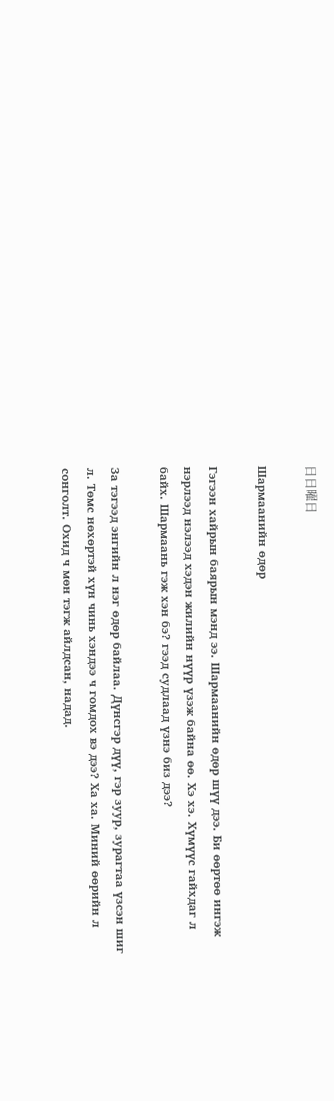日日曜日

Шармаанийн өдөр

Гэгээн хайрын баярын мэнд ээ. Шармаанийн өдөр шүү дээ. Би өөртөө ингэж нэрлээд нэлээд хэдэн жилийн нүүр үзэж байна өө. Хэ хэ. Хүмүүс гайхдаг л байх. Шармаань гэж хэн бэ? гээд судлаад үзнэ биз дээ?

За тэгээд энгийн л нэг өдөр байлаа. Дүнсгэр дүү, гэр зуур, зурагтаа үзсэн шиг л. Төмс нөхөртэй хүн чинь хэндээ ч гомдох вэ дээ? Ха ха. Миний өөрийн л сонголт. Охид ч мөн тэгж айлдсан, надад.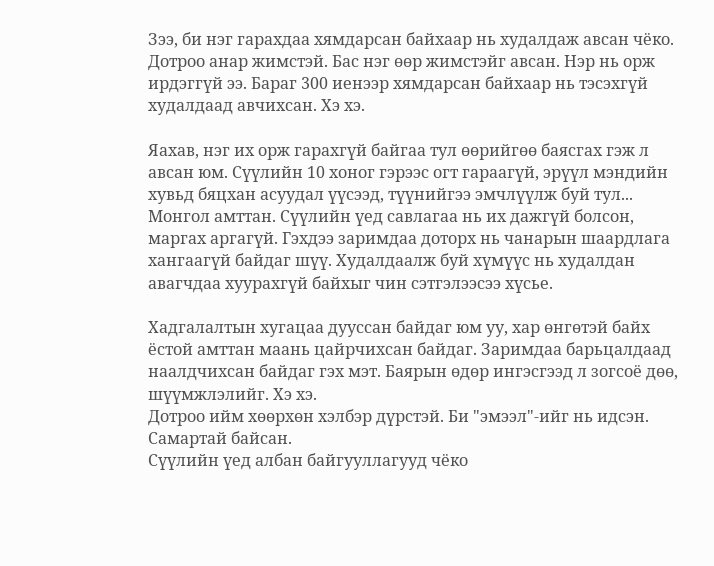Зээ, би нэг гарахдаа хямдарсан байхаар нь худалдаж авсан чёко. Дотроо анар жимстэй. Бас нэг өөр жимстэйг авсан. Нэр нь орж ирдэггүй ээ. Бараг 300 иенээр хямдарсан байхаар нь тэсэхгүй худалдаад авчихсан. Хэ хэ.

Яахав, нэг их орж гарахгүй байгаа тул өөрийгөө баясгах гэж л авсан юм. Сүүлийн 10 хоног гэрээс огт гараагүй, эрүүл мэндийн хувьд бяцхан асуудал үүсээд, түүнийгээ эмчлүүлж буй тул...
Монгол амттан. Сүүлийн үед савлагаа нь их дажгүй болсон, маргах аргагүй. Гэхдээ заримдаа доторх нь чанарын шаардлага хангаагүй байдаг шүү. Худалдаалж буй хүмүүс нь худалдан авагчдаа хуурахгүй байхыг чин сэтгэлээсээ хүсье.

Хадгалалтын хугацаа дууссан байдаг юм уу, хар өнгөтэй байх ёстой амттан маань цайрчихсан байдаг. Заримдаа барьцалдаад наалдчихсан байдаг гэх мэт. Баярын өдөр ингэсгээд л зогсоё дөө, шүүмжлэлийг. Хэ хэ.
Дотроо ийм хөөрхөн хэлбэр дүрстэй. Би "эмээл"-ийг нь идсэн. Самартай байсан.
Сүүлийн үед албан байгууллагууд чёко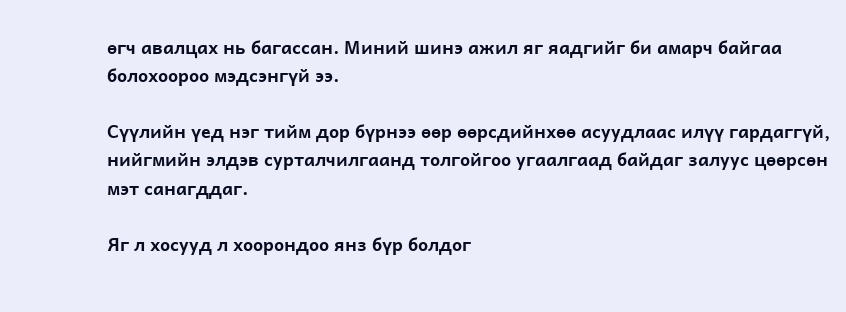өгч авалцах нь багассан. Миний шинэ ажил яг яадгийг би амарч байгаа болохоороо мэдсэнгүй ээ.

Сүүлийн үед нэг тийм дор бүрнээ өөр өөрсдийнхөө асуудлаас илүү гардаггүй, нийгмийн элдэв сурталчилгаанд толгойгоо угаалгаад байдаг залуус цөөрсөн мэт санагддаг.

Яг л хосууд л хоорондоо янз бүр болдог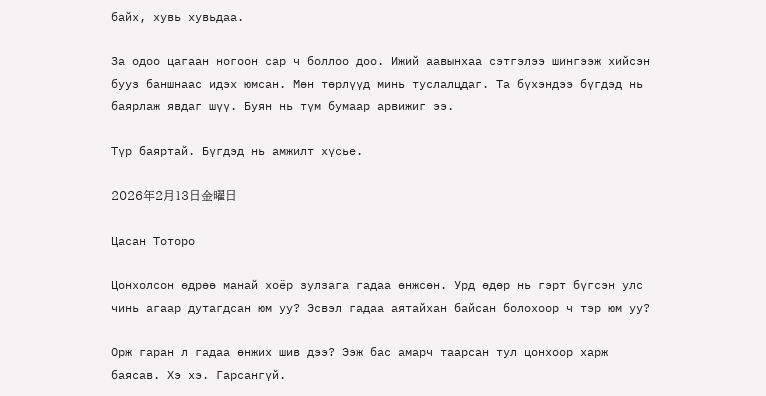байх, хувь хувьдаа.

За одоо цагаан ногоон сар ч боллоо доо. Ижий аавынхаа сэтгэлээ шингээж хийсэн бууз баншнаас идэх юмсан. Мөн төрлүүд минь туслалцдаг. Та бүхэндээ бүгдэд нь баярлаж явдаг шүү. Буян нь түм бумаар арвижиг ээ.

Түр баяртай. Бүгдэд нь амжилт хүсье.

2026年2月13日金曜日

Цасан Тоторо

Цонхолсон өдрөө манай хоёр зулзага гадаа өнжсөн. Урд өдөр нь гэрт бүгсэн улс чинь агаар дутагдсан юм уу? Эсвэл гадаа аятайхан байсан болохоор ч тэр юм уу?

Орж гаран л гадаа өнжих шив дээ? Ээж бас амарч таарсан тул цонхоор харж баясав. Хэ хэ. Гарсангүй.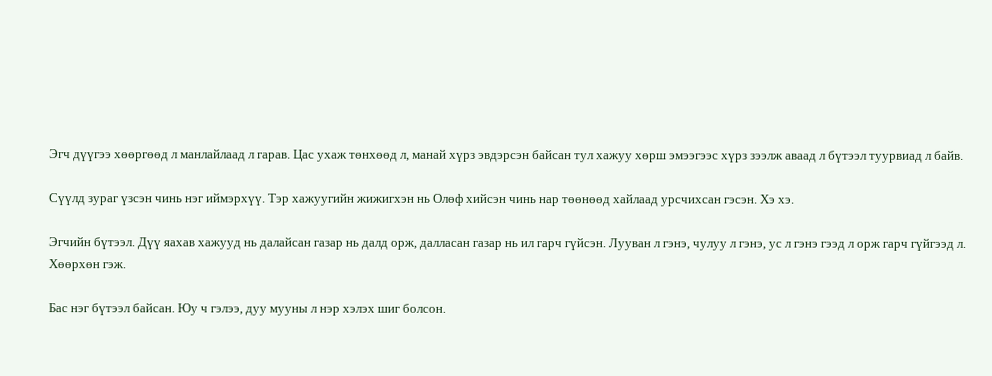Эгч дүүгээ хөөргөөд л манлайлаад л гарав. Цас ухаж төнхөөд л, манай хүрз эвдэрсэн байсан тул хажуу хөрш эмээгээс хүрз зээлж аваад л бүтээл туурвиад л байв.

Сүүлд зураг үзсэн чинь нэг иймэрхүү. Тэр хажуугийн жижигхэн нь Олөф хийсэн чинь нар төөнөөд хайлаад урсчихсан гэсэн. Хэ хэ.

Эгчийн бүтээл. Дүү яахав хажууд нь далайсан газар нь далд орж, далласан газар нь ил гарч гүйсэн. Лууван л гэнэ, чулуу л гэнэ, ус л гэнэ гээд л орж гарч гүйгээд л. Хөөрхөн гэж.

Бас нэг бүтээл байсан. Юу ч гэлээ, дуу мууны л нэр хэлэх шиг болсон.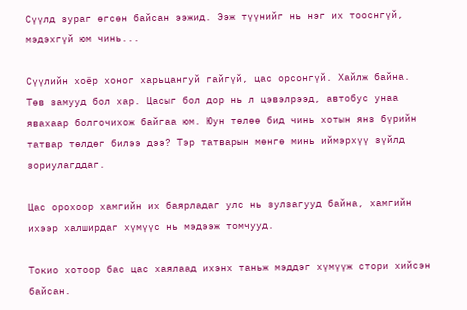Сүүлд зураг өгсөн байсан ээжид. Ээж түүнийг нь нэг их тооснгүй, мэдэхгүй юм чинь...

Сүүлийн хоёр хоног харьцангуй гайгүй, цас орсонгүй. Хайлж байна. Төв замууд бол хар. Цасыг бол дор нь л цэвэлрээд, автобус унаа явахаар болгочихож байгаа юм. Юун төлөө бид чинь хотын янз бүрийн татвар төлдөг билээ дээ? Тэр татварын мөнгө минь иймэрхүү зүйлд зориулагддаг.

Цас орохоор хамгийн их баярладаг улс нь зулзагууд байна, хамгийн ихээр халширдаг хүмүүс нь мэдээж томчууд.

Токио хотоор бас цас хаялаад ихэнх таньж мэддэг хүмүүж стори хийсэн байсан.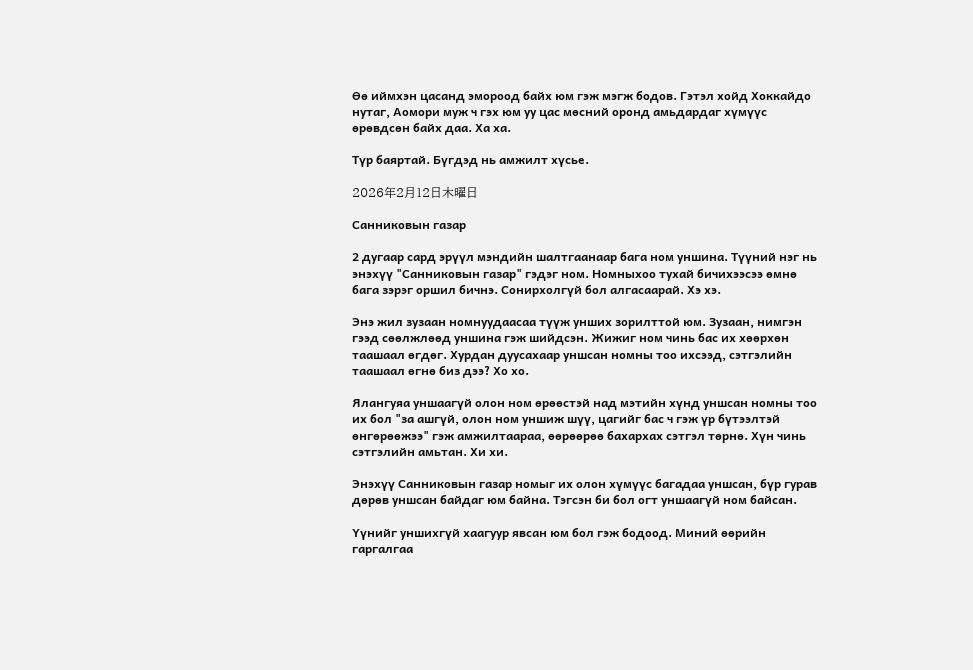Өө иймхэн цасанд эмороод байх юм гэж мэгж бодов. Гэтэл хойд Хоккайдо нутаг, Аомори муж ч гэх юм уу цас мөсний оронд амьдардаг хүмүүс өрөвдсөн байх даа. Ха ха.

Түр баяртай. Бүгдэд нь амжилт хүсье.

2026年2月12日木曜日

Санниковын газар

2 дугаар сард эрүүл мэндийн шалтгаанаар бага ном уншина. Түүний нэг нь энэхүү "Санниковын газар" гэдэг ном. Номныхоо тухай бичихээсээ өмнө бага зэрэг оршил бичнэ. Сонирхолгүй бол алгасаарай. Хэ хэ.

Энэ жил зузаан номнуудаасаа түүж унших зорилттой юм. Зузаан, нимгэн гээд сөөлжлөөд уншина гэж шийдсэн. Жижиг ном чинь бас их хөөрхөн таашаал өгдөг. Хурдан дуусахаар уншсан номны тоо ихсээд, сэтгэлийн таашаал өгнө биз дээ? Хо хо.

Ялангуяа уншаагүй олон ном өрөөстэй над мэтийн хүнд уншсан номны тоо их бол "за ашгүй, олон ном уншиж шүү, цагийг бас ч гэж үр бүтээлтэй өнгөрөөжээ" гэж амжилтаараа, өөрөөрөө бахархах сэтгэл төрнө. Хүн чинь сэтгэлийн амьтан. Хи хи.

Энэхүү Санниковын газар номыг их олон хүмүүс багадаа уншсан, бүр гурав дөрөв уншсан байдаг юм байна. Тэгсэн би бол огт уншаагүй ном байсан.

Үүнийг уншихгүй хаагуур явсан юм бол гэж бодоод. Миний өөрийн гаргалгаа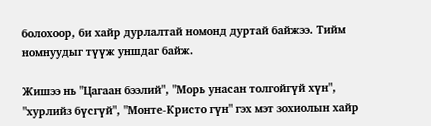болохоор, би хайр дурлалтай номонд дуртай байжээ. Тийм номнуудыг түүж уншдаг байж.

Жишээ нь "Цагаан бээлий", "Морь унасан толгойгүй хүн", "хурлийз бүсгүй", "Монте-Кристо гүн" гэх мэт зохиолын хайр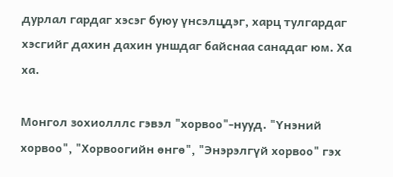дурлал гардаг хэсэг буюу үнсэлцдэг, харц тулгардаг хэсгийг дахин дахин уншдаг байснаа санадаг юм. Ха ха.

Монгол зохиолллс гэвэл "хорвоо"-нууд. "Үнэний хорвоо", "Хорвоогийн өнгө", "Энэрэлгүй хорвоо" гэх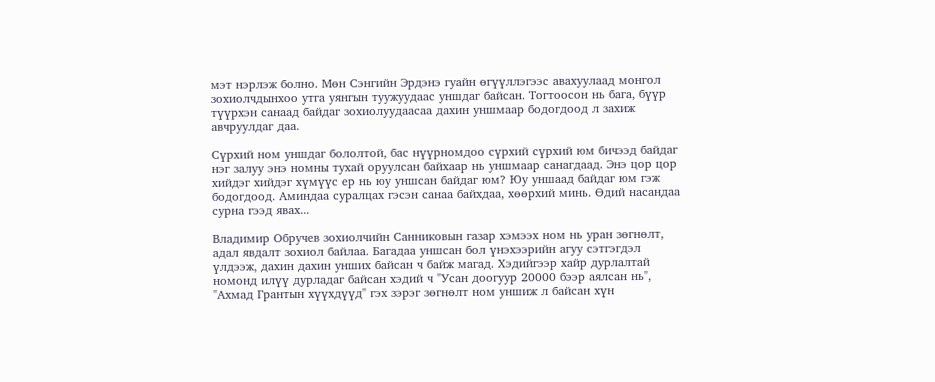мэт нэрлэж болно. Мөн Сэнгийн Эрдэнэ гуайн өгүүллэгээс авахуулаад монгол зохиолчдынхоо утга уянгын туужуудаас уншдаг байсан. Тогтоосон нь бага, бүүр түүрхэн санаад байдаг зохиолуудаасаа дахин уншмаар бодогдоод л захиж авчруулдаг даа.

Сүрхий ном уншдаг бололтой, бас нүүрномдоо сүрхий сүрхий юм бичээд байдаг нэг залуу энэ номны тухай оруулсан байхаар нь уншмаар санагдаад. Энэ цор цор хийдэг хийдэг хүмүүс ер нь юу уншсан байдаг юм? Юу уншаад байдаг юм гэж бодогдоод. Аминдаа суралцах гэсэн санаа байхдаа, хөөрхий минь. Өдий насандаа сурна гээд явах...

Владимир Обручев зохиолчийн Санниковын газар хэмээх ном нь уран зөгнөлт, адал явдалт зохиол байлаа. Багадаа уншсан бол үнэхээрийн агуу сэтгэгдэл үлдээж, дахин дахин унших байсан ч байж магад. Хэдийгээр хайр дурлалтай номонд илүү дурладаг байсан хэдий ч "Усан доогуур 20000 бээр аялсан нь", "Ахмад Грантын хүүхдүүд" гэх зэрэг зөгнөлт ном уншиж л байсан хүн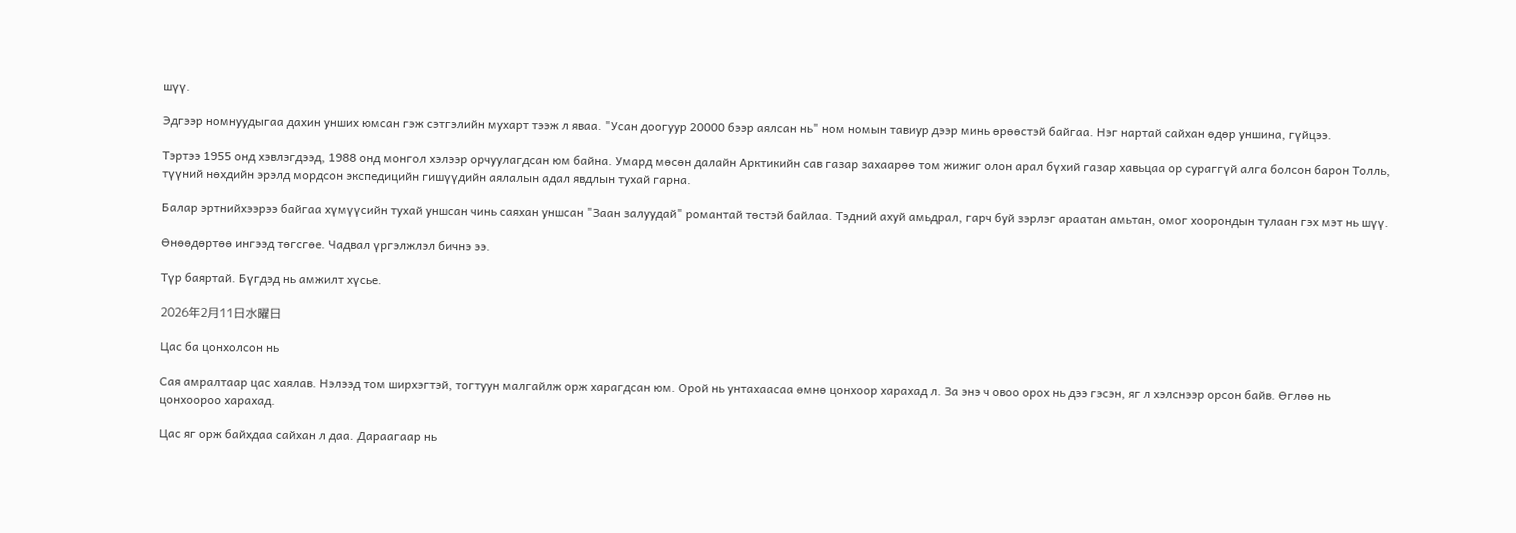шүү.

Эдгээр номнуудыгаа дахин унших юмсан гэж сэтгэлийн мухарт тээж л яваа. "Усан доогуур 20000 бээр аялсан нь" ном номын тавиур дээр минь өрөөстэй байгаа. Нэг нартай сайхан өдөр уншина, гүйцээ.

Тэртээ 1955 онд хэвлэгдээд, 1988 онд монгол хэлээр орчуулагдсан юм байна. Умард мөсөн далайн Арктикийн сав газар захаарөө том жижиг олон арал бүхий газар хавьцаа ор сураггүй алга болсон барон Толль, түүний нөхдийн эрэлд мордсон экспедицийн гишүүдийн аялалын адал явдлын тухай гарна.

Балар эртнийхээрээ байгаа хүмүүсийн тухай уншсан чинь саяхан уншсан "Заан залуудай" романтай төстэй байлаа. Тэдний ахуй амьдрал, гарч буй зэрлэг араатан амьтан, омог хоорондын тулаан гэх мэт нь шүү.

Өнөөдөртөө ингээд төгсгөе. Чадвал үргэлжлэл бичнэ ээ.

Түр баяртай. Бүгдэд нь амжилт хүсье.

2026年2月11日水曜日

Цас ба цонхолсон нь

Сая амралтаар цас хаялав. Нэлээд том ширхэгтэй, тогтуун малгайлж орж харагдсан юм. Орой нь унтахаасаа өмнө цонхоор харахад л. За энэ ч овоо орох нь дээ гэсэн, яг л хэлснээр орсон байв. Өглөө нь цонхоороо харахад.

Цас яг орж байхдаа сайхан л даа. Дараагаар нь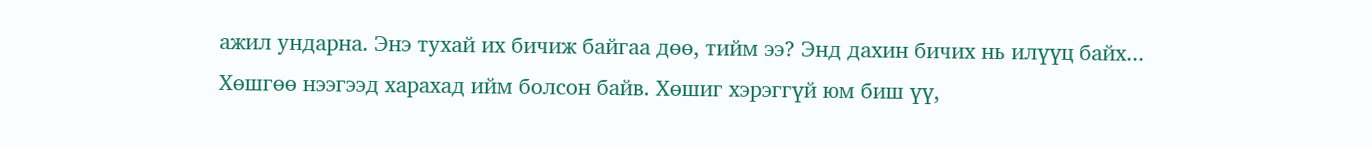ажил ундарна. Энэ тухай их бичиж байгаа дөө, тийм ээ? Энд дахин бичих нь илүүц байх...
Хөшгөө нээгээд харахад ийм болсон байв. Хөшиг хэрэггүй юм биш үү,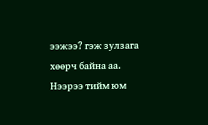ээжээ? гэж зулзага хөөрч байна аа. Нээрээ тийм юм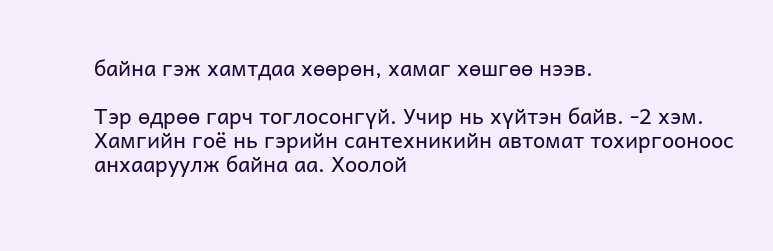байна гэж хамтдаа хөөрөн, хамаг хөшгөө нээв.

Тэр өдрөө гарч тоглосонгүй. Учир нь хүйтэн байв. -2 хэм. Хамгийн гоё нь гэрийн сантехникийн автомат тохиргооноос анхааруулж байна аа. Хоолой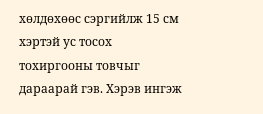хөлдөхөөс сэргийлж 15 см хэртэй ус тосох тохиргооны товчыг дараарай гэв. Хэрэв ингэж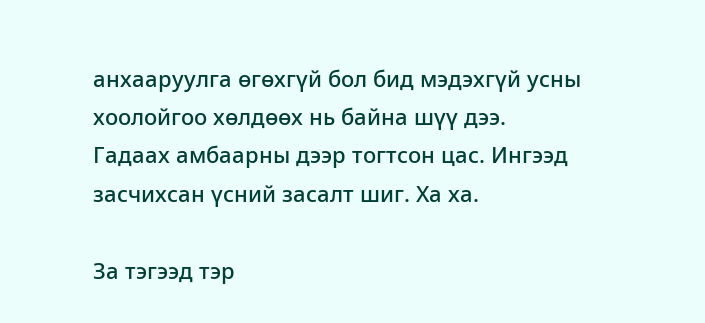анхааруулга өгөхгүй бол бид мэдэхгүй усны хоолойгоо хөлдөөх нь байна шүү дээ.
Гадаах амбаарны дээр тогтсон цас. Ингээд засчихсан үсний засалт шиг. Ха ха.

За тэгээд тэр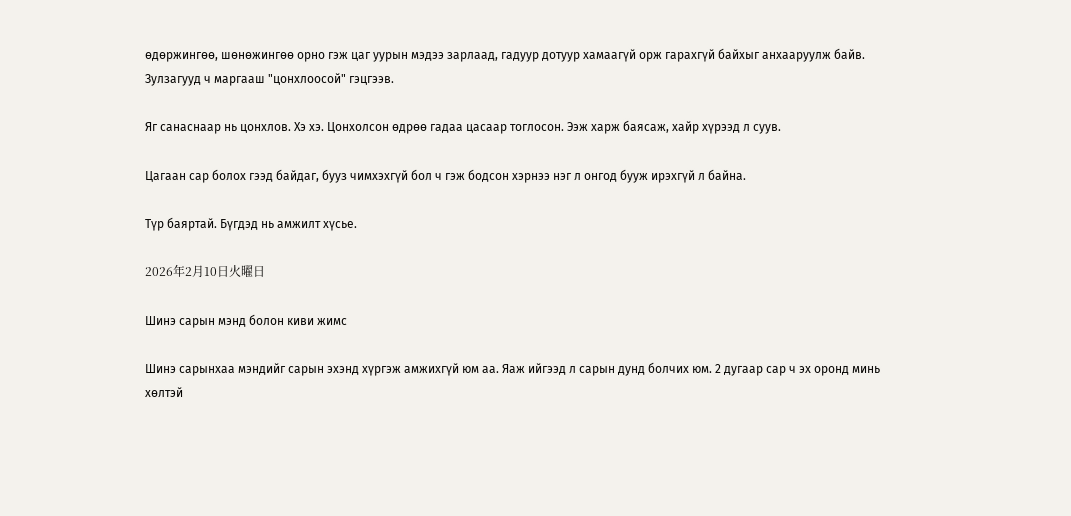өдөржингөө, шөнөжингөө орно гэж цаг уурын мэдээ зарлаад, гадуур дотуур хамаагүй орж гарахгүй байхыг анхааруулж байв. Зулзагууд ч маргааш "цонхлоосой" гэцгээв.

Яг санаснаар нь цонхлов. Хэ хэ. Цонхолсон өдрөө гадаа цасаар тоглосон. Ээж харж баясаж, хайр хүрээд л суув.

Цагаан сар болох гээд байдаг, бууз чимхэхгүй бол ч гэж бодсон хэрнээ нэг л онгод бууж ирэхгүй л байна.

Түр баяртай. Бүгдэд нь амжилт хүсье.

2026年2月10日火曜日

Шинэ сарын мэнд болон киви жимс

Шинэ сарынхаа мэндийг сарын эхэнд хүргэж амжихгүй юм аа. Яаж ийгээд л сарын дунд болчих юм. 2 дугаар сар ч эх оронд минь хөлтэй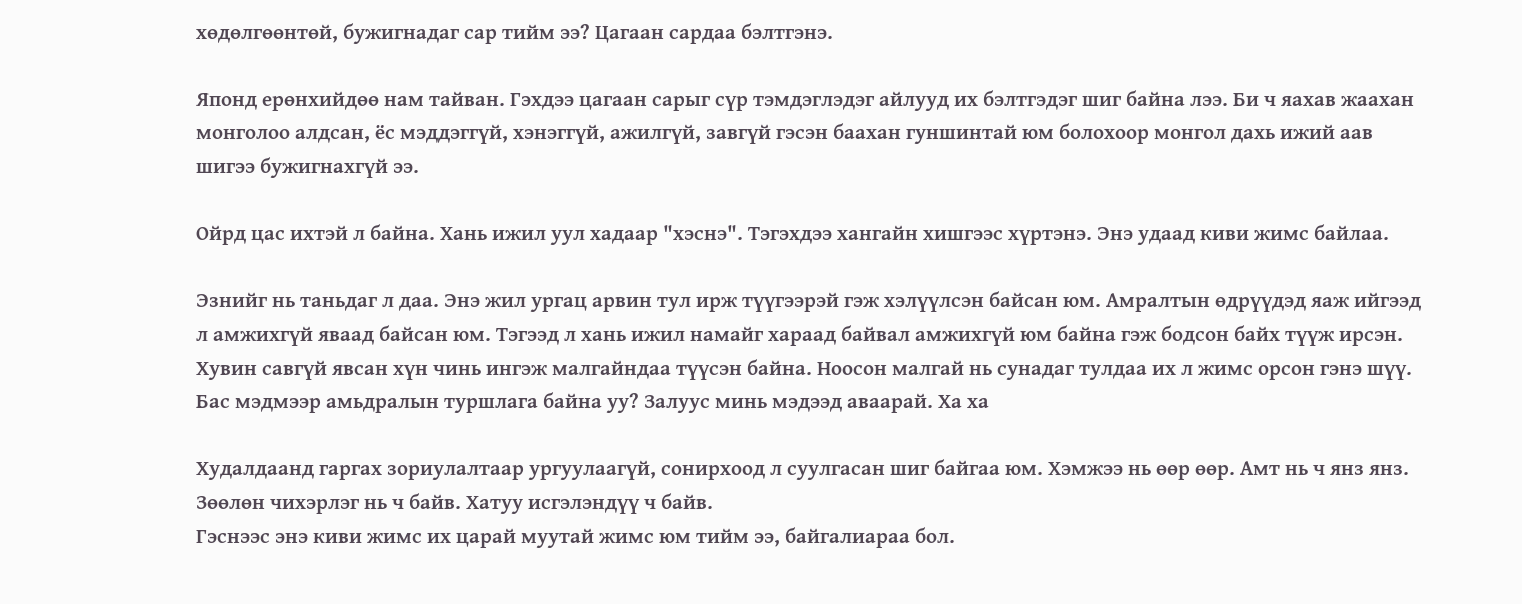хөдөлгөөнтөй, бужигнадаг сар тийм ээ? Цагаан сардаа бэлтгэнэ.

Японд ерөнхийдөө нам тайван. Гэхдээ цагаан сарыг сүр тэмдэглэдэг айлууд их бэлтгэдэг шиг байна лээ. Би ч яахав жаахан монголоо алдсан, ёс мэддэггүй, хэнэггүй, ажилгүй, завгүй гэсэн баахан гуншинтай юм болохоор монгол дахь ижий аав шигээ бужигнахгүй ээ.

Ойрд цас ихтэй л байна. Хань ижил уул хадаар "хэснэ". Тэгэхдээ хангайн хишгээс хүртэнэ. Энэ удаад киви жимс байлаа.

Эзнийг нь таньдаг л даа. Энэ жил ургац арвин тул ирж түүгээрэй гэж хэлүүлсэн байсан юм. Амралтын өдрүүдэд яаж ийгээд л амжихгүй яваад байсан юм. Тэгээд л хань ижил намайг хараад байвал амжихгүй юм байна гэж бодсон байх түүж ирсэн.
Хувин савгүй явсан хүн чинь ингэж малгайндаа түүсэн байна. Ноосон малгай нь сунадаг тулдаа их л жимс орсон гэнэ шүү. Бас мэдмээр амьдралын туршлага байна уу? Залуус минь мэдээд аваарай. Ха ха

Худалдаанд гаргах зориулалтаар ургуулаагүй, сонирхоод л суулгасан шиг байгаа юм. Хэмжээ нь өөр өөр. Амт нь ч янз янз. Зөөлөн чихэрлэг нь ч байв. Хатуу исгэлэндүү ч байв.
Гэснээс энэ киви жимс их царай муутай жимс юм тийм ээ, байгалиараа бол.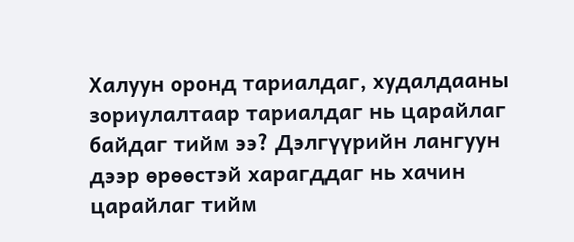Халуун оронд тариалдаг, худалдааны зориулалтаар тариалдаг нь царайлаг байдаг тийм ээ? Дэлгүүрийн лангуун дээр өрөөстэй харагддаг нь хачин царайлаг тийм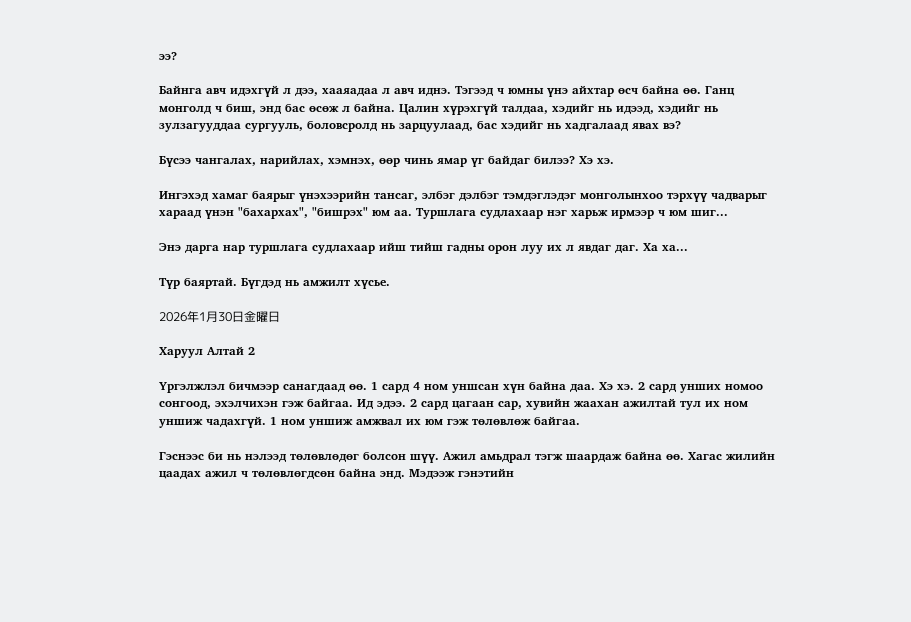ээ?

Байнга авч идэхгүй л дээ, хааяадаа л авч иднэ. Тэгээд ч юмны үнэ айхтар өсч байна өө. Ганц монголд ч биш, энд бас өсөж л байна. Цалин хүрэхгүй талдаа, хэдийг нь идээд, хэдийг нь зулзагууддаа сургууль, боловсролд нь зарцуулаад, бас хэдийг нь хадгалаад явах вэ?

Бүсээ чангалах, нарийлах, хэмнэх, өөр чинь ямар үг байдаг билээ? Хэ хэ.

Ингэхэд хамаг баярыг үнэхээрийн тансаг, элбэг дэлбэг тэмдэглэдэг монголынхоо тэрхүү чадварыг хараад үнэн "бахархах", "бишрэх" юм аа. Туршлага судлахаар нэг харьж ирмээр ч юм шиг...

Энэ дарга нар туршлага судлахаар ийш тийш гадны орон луу их л явдаг даг. Ха ха...

Түр баяртай. Бүгдэд нь амжилт хүсье.

2026年1月30日金曜日

Харуул Алтай 2

Үргэлжлэл бичмээр санагдаад өө. 1 сард 4 ном уншсан хүн байна даа. Хэ хэ. 2 сард унших номоо сонгоод, эхэлчихэн гэж байгаа. Ид эдээ. 2 сард цагаан сар, хувийн жаахан ажилтай тул их ном уншиж чадахгүй. 1 ном уншиж амжвал их юм гэж төлөвлөж байгаа.

Гэснээс би нь нэлээд төлөвлөдөг болсон шүү. Ажил амьдрал тэгж шаардаж байна өө. Хагас жилийн цаадах ажил ч төлөвлөгдсөн байна энд. Мэдээж гэнэтийн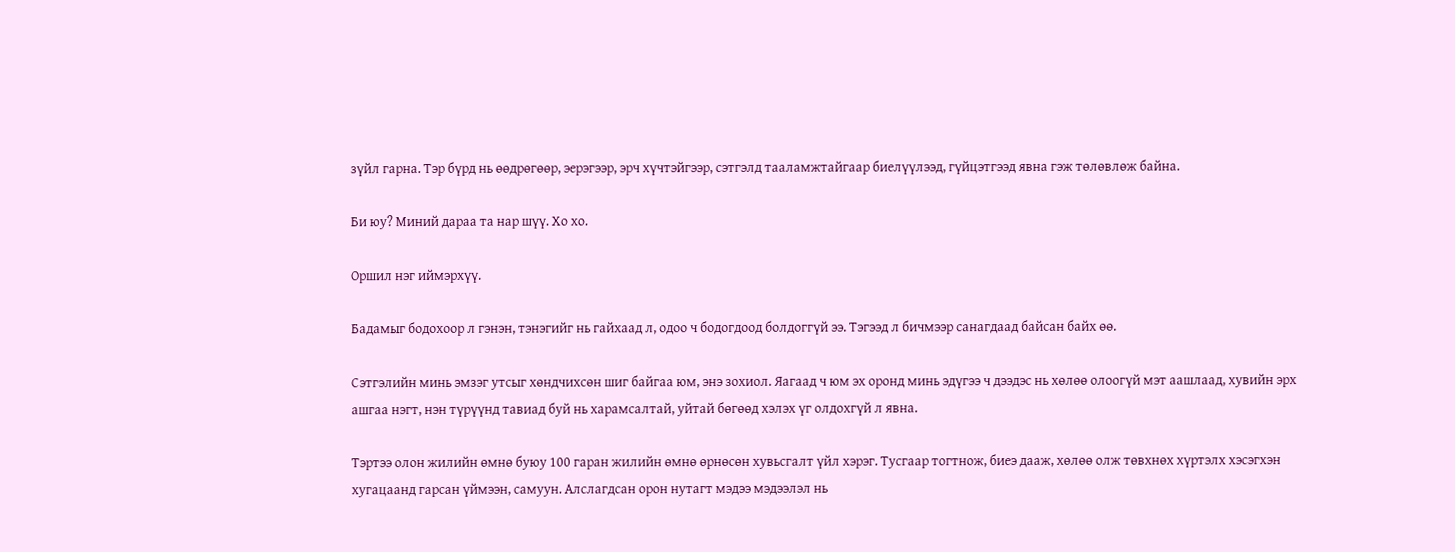зүйл гарна. Тэр бүрд нь өөдрөгөөр, эерэгээр, эрч хүчтэйгээр, сэтгэлд тааламжтайгаар биелүүлээд, гүйцэтгээд явна гэж төлөвлөж байна.

Би юу? Миний дараа та нар шүү. Хо хо.

Оршил нэг иймэрхүү.

Бадамыг бодохоор л гэнэн, тэнэгийг нь гайхаад л, одоо ч бодогдоод болдоггүй ээ. Тэгээд л бичмээр санагдаад байсан байх өө.

Сэтгэлийн минь эмзэг утсыг хөндчихсөн шиг байгаа юм, энэ зохиол. Яагаад ч юм эх оронд минь эдүгээ ч дээдэс нь хөлөө олоогүй мэт аашлаад, хувийн эрх ашгаа нэгт, нэн түрүүнд тавиад буй нь харамсалтай, уйтай бөгөөд хэлэх үг олдохгүй л явна.

Тэртээ олон жилийн өмнө буюу 100 гаран жилийн өмнө өрнөсөн хувьсгалт үйл хэрэг. Тусгаар тогтнож, биеэ дааж, хөлөө олж төвхнөх хүртэлх хэсэгхэн хугацаанд гарсан үймээн, самуун. Алслагдсан орон нутагт мэдээ мэдээлэл нь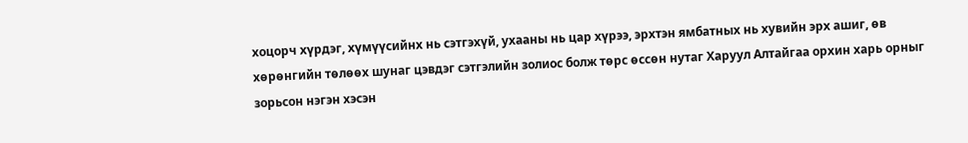хоцорч хүрдэг, хүмүүсийнх нь сэтгэхүй, ухааны нь цар хүрээ, эрхтэн ямбатных нь хувийн эрх ашиг, өв хөрөнгийн төлөөх шунаг цэвдэг сэтгэлийн золиос болж төрс өссөн нутаг Харуул Алтайгаа орхин харь орныг зорьсон нэгэн хэсэн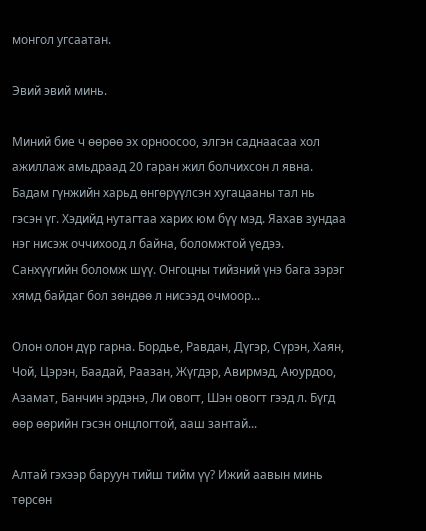монгол угсаатан.

Эвий эвий минь.

Миний бие ч өөрөө эх орноосоо, элгэн саднаасаа хол ажиллаж амьдраад 20 гаран жил болчихсон л явна. Бадам гүнжийн харьд өнгөрүүлсэн хугацааны тал нь гэсэн үг. Хэдийд нутагтаа харих юм бүү мэд. Яахав зундаа нэг нисэж оччихоод л байна, боломжтой үедээ. Санхүүгийн боломж шүү. Онгоцны тийзний үнэ бага зэрэг хямд байдаг бол зөндөө л нисээд очмоор...

Олон олон дүр гарна. Бордье, Равдан, Дүгэр, Сүрэн, Хаян, Чой, Цэрэн, Баадай, Раазан, Жүгдэр, Авирмэд, Аюурдоо, Азамат, Банчин эрдэнэ, Ли овогт, Шэн овогт гээд л. Бүгд өөр өөрийн гэсэн онцлогтой, ааш зантай...

Алтай гэхээр баруун тийш тийм үү? Ижий аавын минь төрсөн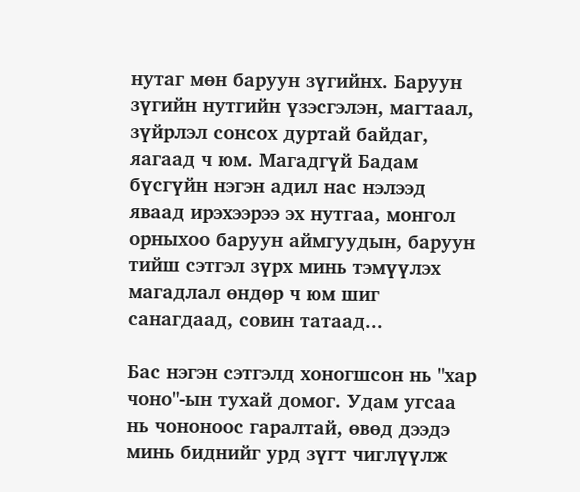нутаг мөн баруун зүгийнх. Баруун зүгийн нутгийн үзэсгэлэн, магтаал, зүйрлэл сонсох дуртай байдаг, яагаад ч юм. Магадгүй Бадам бүсгүйн нэгэн адил нас нэлээд яваад ирэхээрээ эх нутгаа, монгол орныхоо баруун аймгуудын, баруун тийш сэтгэл зүрх минь тэмүүлэх магадлал өндөр ч юм шиг санагдаад, совин татаад...

Бас нэгэн сэтгэлд хоногшсон нь "хар чоно"-ын тухай домог. Удам угсаа нь чононоос гаралтай, өвөд дээдэ минь биднийг урд зүгт чиглүүлж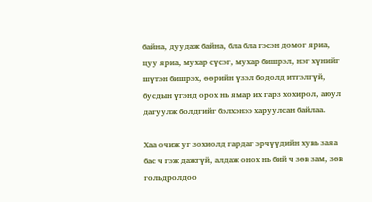байна, дуудаж байна, бла бла гэсэн домог яриа, цуу яриа, мухар сүсэг, мухар бишрэл, нэг хүнийг шүтэн бишрэх, өөрийн үзэл бодолд итгэлгүй, бусдын үгэнд орох нь ямар их гарз хохирол, аюул дагуулж болдгийг бэлхэнээ харуулсан байлаа.

Хаа очиж уг зохиолд гардаг эрчүүдийн хувь заяа бас ч гэж дажгүй, алдаж онох нь бий ч зөв зам, зөв гольдролдоо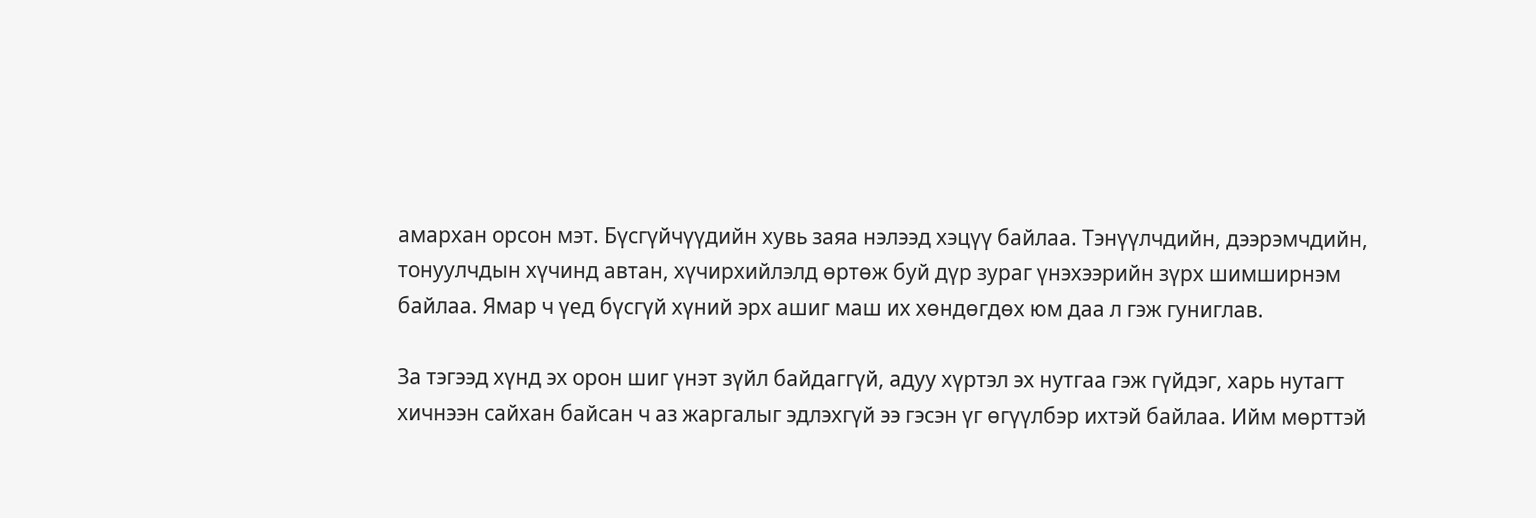амархан орсон мэт. Бүсгүйчүүдийн хувь заяа нэлээд хэцүү байлаа. Тэнүүлчдийн, дээрэмчдийн, тонуулчдын хүчинд автан, хүчирхийлэлд өртөж буй дүр зураг үнэхээрийн зүрх шимширнэм байлаа. Ямар ч үед бүсгүй хүний эрх ашиг маш их хөндөгдөх юм даа л гэж гуниглав.

За тэгээд хүнд эх орон шиг үнэт зүйл байдаггүй, адуу хүртэл эх нутгаа гэж гүйдэг, харь нутагт хичнээн сайхан байсан ч аз жаргалыг эдлэхгүй ээ гэсэн үг өгүүлбэр ихтэй байлаа. Ийм мөрттэй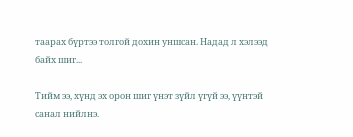таарах бүртээ толгой дохин уншсан. Надад л хэлээд байх шиг...

Тийм ээ, хүнд эх орон шиг үнэт зүйл үгүй ээ, үүнтэй санал нийлнэ.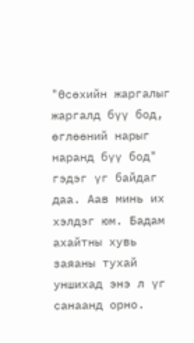"Өсөхийн жаргалыг жаргалд бүү бод, өглөөний нарыг наранд бүү бод" гэдэг үг байдаг даа. Аав минь их хэлдэг юм. Бадам ахайтны хувь заяаны тухай уншихад энэ л үг санаанд орно.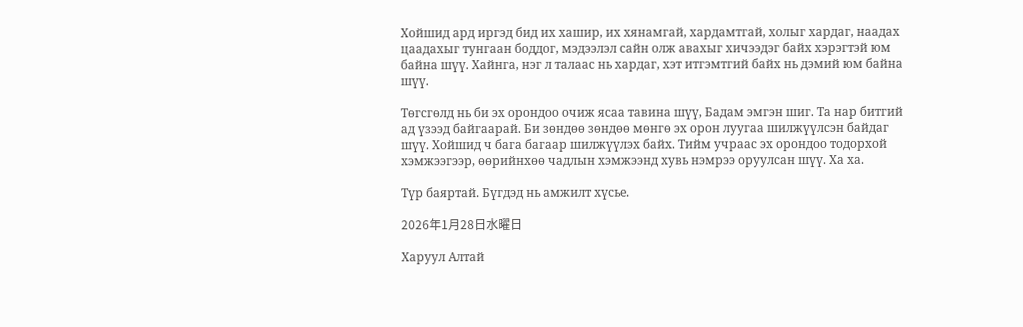Хойшид ард иргэд бид их хашир, их хянамгай, хардамтгай, холыг хардаг, наадах цаадахыг тунгаан боддог, мэдээлэл сайн олж авахыг хичээдэг байх хэрэгтэй юм байна шүү. Хайнга, нэг л талаас нь хардаг, хэт итгэмтгий байх нь дэмий юм байна шүү.

Төгсгөлд нь би эх орондоо очиж ясаа тавина шүү, Бадам эмгэн шиг. Та нар битгий ад үзээд байгаарай. Би зөндөө зөндөө мөнгө эх орон луугаа шилжүүлсэн байдаг шүү. Хойшид ч бага багаар шилжүүлэх байх. Тийм учраас эх орондоо тодорхой хэмжээгээр, өөрийнхөө чадлын хэмжээнд хувь нэмрээ оруулсан шүү. Ха ха.

Түр баяртай. Бүгдэд нь амжилт хүсье.

2026年1月28日水曜日

Харуул Алтай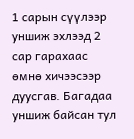1 сарын сүүлээр уншиж эхлээд 2 сар гарахаас өмнө хичээсээр дуусгав. Багадаа уншиж байсан тул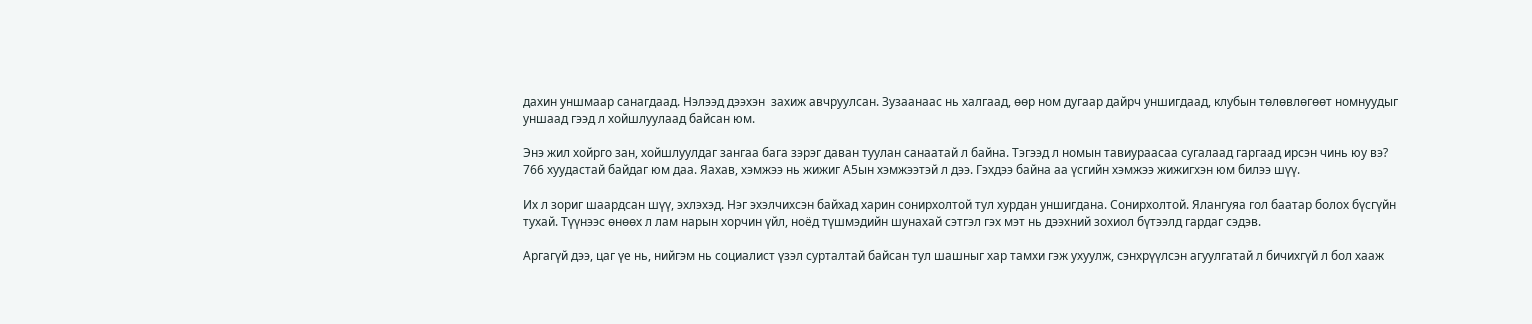дахин уншмаар санагдаад. Нэлээд дээхэн  захиж авчруулсан. Зузаанаас нь халгаад, өөр ном дугаар дайрч уншигдаад, клубын төлөвлөгөөт номнуудыг уншаад гээд л хойшлуулаад байсан юм.

Энэ жил хойрго зан, хойшлуулдаг зангаа бага зэрэг даван туулан санаатай л байна. Тэгээд л номын тавиураасаа сугалаад гаргаад ирсэн чинь юу вэ? 766 хуудастай байдаг юм даа. Яахав, хэмжээ нь жижиг А5ын хэмжээтэй л дээ. Гэхдээ байна аа үсгийн хэмжээ жижигхэн юм билээ шүү.

Их л зориг шаардсан шүү, эхлэхэд. Нэг эхэлчихсэн байхад харин сонирхолтой тул хурдан уншигдана. Сонирхолтой. Ялангуяа гол баатар болох бүсгүйн тухай. Түүнээс өнөөх л лам нарын хорчин үйл, ноёд түшмэдийн шунахай сэтгэл гэх мэт нь дээхний зохиол бүтээлд гардаг сэдэв.

Аргагүй дээ, цаг үе нь, нийгэм нь социалист үзэл сурталтай байсан тул шашныг хар тамхи гэж ухуулж, сэнхрүүлсэн агуулгатай л бичихгүй л бол хааж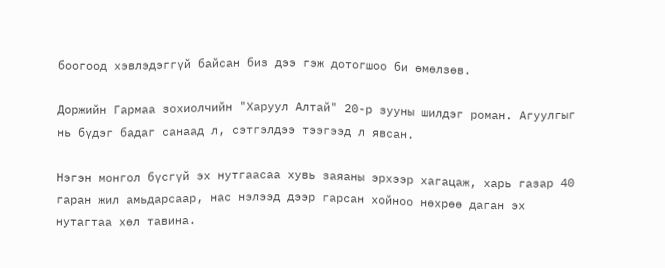боогоод хэвлэдэггүй байсан биз дээ гэж дотогшоо би өмөлзөв.

Доржийн Гармаа зохиолчийн "Харуул Алтай" 20-р зууны шилдэг роман. Агуулгыг нь бүдэг бадаг санаад л, сэтгэлдээ тээгээд л явсан.

Нэгэн монгол бүсгүй эх нутгаасаа хувь заяаны эрхээр хагацаж, харь газар 40 гаран жил амьдарсаар, нас нэлээд дээр гарсан хойноо нөхрөө даган эх нутагтаа хөл тавина.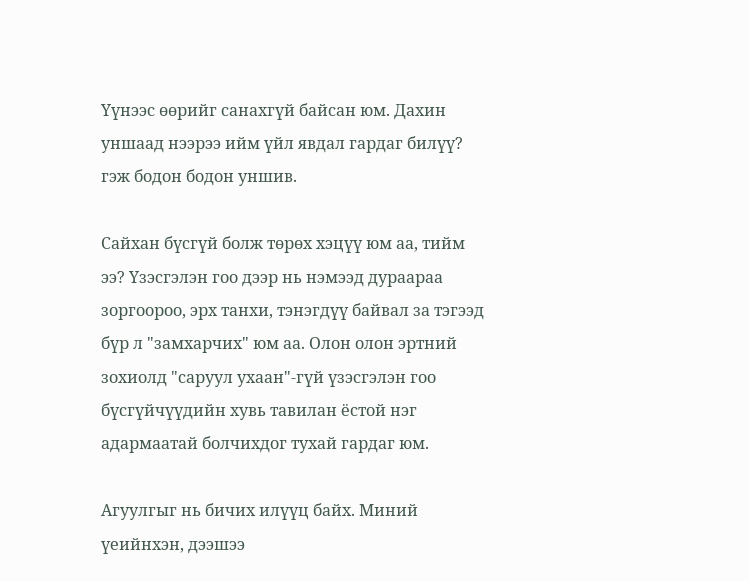Үүнээс өөрийг санахгүй байсан юм. Дахин уншаад нээрээ ийм үйл явдал гардаг билүү? гэж бодон бодон уншив.

Сайхан бүсгүй болж төрөх хэцүү юм аа, тийм ээ? Үзэсгэлэн гоо дээр нь нэмээд дураараа зоргоороо, эрх танхи, тэнэгдүү байвал за тэгээд бүр л "замхарчих" юм аа. Олон олон эртний зохиолд "саруул ухаан"-гүй үзэсгэлэн гоо бүсгүйчүүдийн хувь тавилан ёстой нэг адармаатай болчихдог тухай гардаг юм.

Агуулгыг нь бичих илүүц байх. Миний үеийнхэн, дээшээ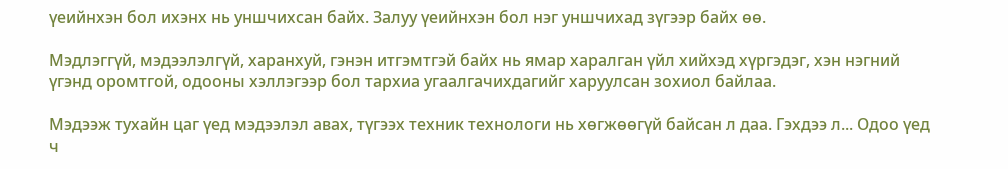үеийнхэн бол ихэнх нь уншчихсан байх. Залуу үеийнхэн бол нэг уншчихад зүгээр байх өө.

Мэдлэггүй, мэдээлэлгүй, харанхуй, гэнэн итгэмтгэй байх нь ямар харалган үйл хийхэд хүргэдэг, хэн нэгний үгэнд оромтгой, одооны хэллэгээр бол тархиа угаалгачихдагийг харуулсан зохиол байлаа.

Мэдээж тухайн цаг үед мэдээлэл авах, түгээх техник технологи нь хөгжөөгүй байсан л даа. Гэхдээ л... Одоо үед ч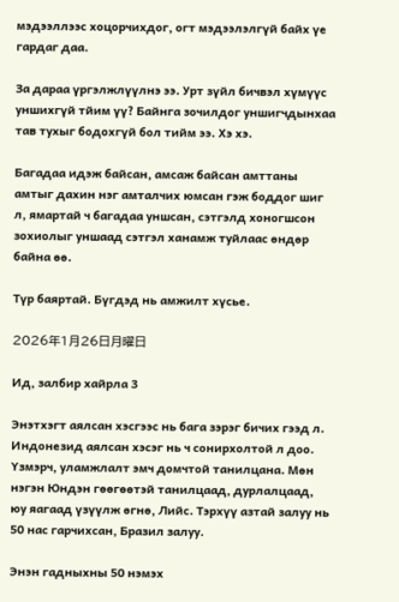мэдээллээс хоцорчихдог, огт мэдээлэлгүй байх үе гардаг даа.

За дараа үргэлжлүүлнэ ээ. Урт зүйл бичвэл хүмүүс уншихгүй тйим үү? Байнга зочилдог уншигчдынхаа тав тухыг бодохгүй бол тийм ээ. Хэ хэ.

Багадаа идэж байсан, амсаж байсан амттаны амтыг дахин нэг амталчих юмсан гэж боддог шиг л, ямартай ч багадаа уншсан, сэтгэлд хоногшсон зохиолыг уншаад сэтгэл ханамж туйлаас өндөр байна өө.

Түр баяртай. Бүгдэд нь амжилт хүсье.

2026年1月26日月曜日

Ид, залбир хайрла 3

Энэтхэгт аялсан хэсгээс нь бага зэрэг бичих гээд л. Индонезид аялсан хэсэг нь ч сонирхолтой л доо. Үзмэрч, уламжлалт эмч домчтой танилцана. Мөн нэгэн Юндэн гөөгөөтэй танилцаад, дурлалцаад, юу яагаад үзүүлж өгнө, Лийс. Тэрхүү азтай залуу нь 50 нас гарчихсан, Бразил залуу.

Энэн гадныхны 50 нэмэх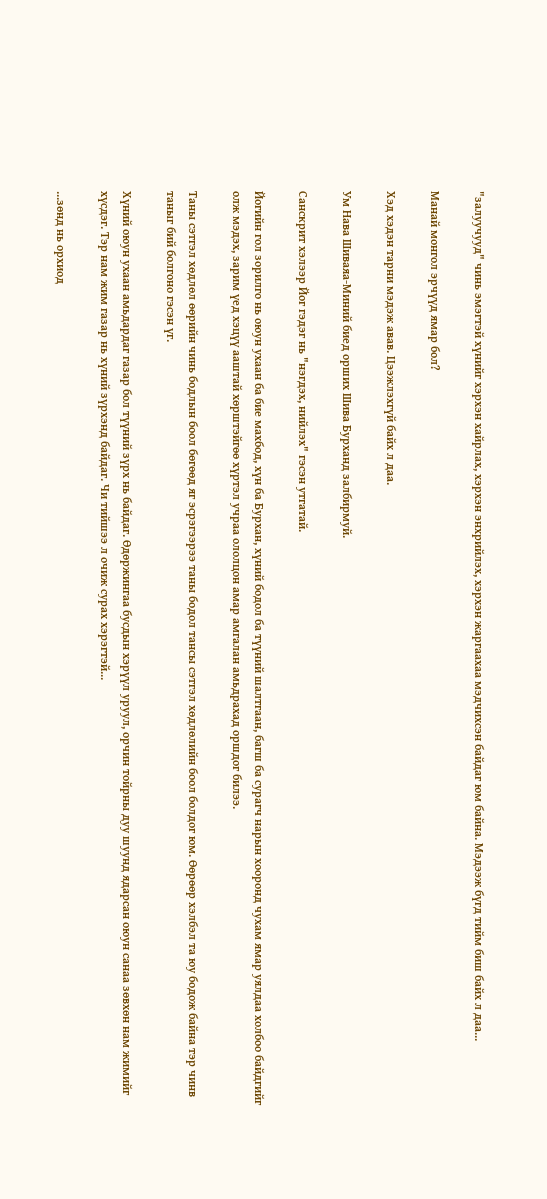"залуучууд" чинь эмэгтэй хүнийг хэрхэн хайрлах, хэрхэн энхрийлэх, хэрхэн жаргаахаа мэдчихсэн байдаг юм байна. Мэдээж бүгд тийм биш байх л даа...

Манай монгол эрчүүд ямар бол?

Хэд хэдэн тарни мэдэж авав. Цээжлэхгүй байх л даа.

Ум Нава Шиваяа-Миний биед орших Шива Бурханд залбирмуй.

Санскрит хэлээр Йог гэдэг нь "нэгдэх, нийлэх" гэсэн утгатай.

Йогийн гол зорилго нь оюун ухаан ба бие махбод, хүн ба Бурхан, хүний бодол ба түүний шалтгаан, багш ба сурагч нарын хооронд чухам ямар уялдаа холбоо байдгийг олж мэдэх, зарим үед хэцүү ааштай хөрштэйгөө хүртэл учраа ололцон амар амгалан амьдрахад оршдог билээ.

Таны сэтгэл хөдлөл өөрийн чинь бодлын боол бөгөөд яг эсрэгээрээ таны бодол тансы сэтгэл хөдлөлийн боол болдог юм. Өөрөөр хэлбэл та юу бодож байна тэр чинв таныг бий болгоно гэсэн үг.

Хүний оюун ухаан амьдардаг газар бол түүний зүрх нь байдаг. Өдөржингаа бусдын хэрүүл уруул, орчин тойрны дуу шуунд ядарсан оюун санаа зөвхөн нам жимийг  хүсдэг. Тэр нам жим газар нь хүний зүрхэнд байдаг. Чи тийшээ л очиж сурах хэрэгтэй...

...зөнд нь орхиод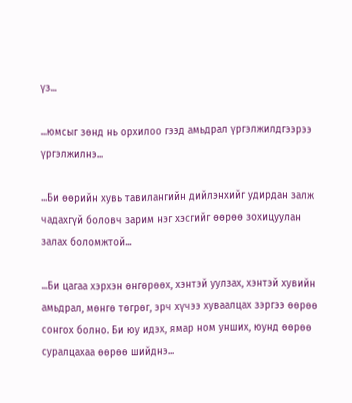үз...

...юмсыг зөнд нь орхилоо гээд амьдрал үргэлжилдгээрээ үргэлжилнэ...

...Би өөрийн хувь тавилангийн дийлэнхийг удирдан залж чадахгүй боловч зарим нэг хэсгийг өөрөө зохицуулан залах боломжтой...

...Би цагаа хэрхэн өнгөрөөх, хэнтэй уулзах, хэнтэй хувийн амьдрал, мөнгө төгрөг, эрч хүчээ хуваалцах зэргээ өөрөө сонгох болно. Би юу идэх, ямар ном унших, юунд өөрөө суралцахаа өөрөө шийднэ...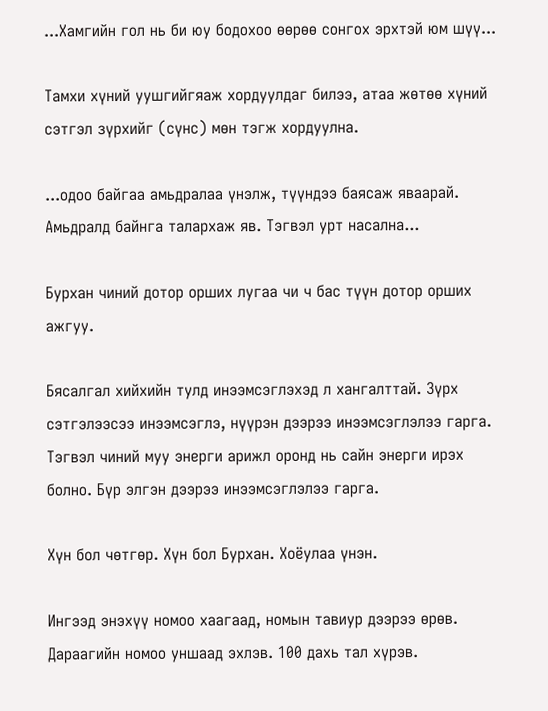...Хамгийн гол нь би юу бодохоо өөрөө сонгох эрхтэй юм шүү...

Тамхи хүний уушгийгяаж хордуулдаг билээ, атаа жөтөө хүний сэтгэл зүрхийг (сүнс) мөн тэгж хордуулна.

...одоо байгаа амьдралаа үнэлж, түүндээ баясаж яваарай. Амьдралд байнга талархаж яв. Тэгвэл урт насална...

Бурхан чиний дотор орших лугаа чи ч бас түүн дотор орших ажгуу.

Бясалгал хийхийн тулд инээмсэглэхэд л хангалттай. Зүрх сэтгэлээсээ инээмсэглэ, нүүрэн дээрээ инээмсэглэлээ гарга. Тэгвэл чиний муу энерги арижл оронд нь сайн энерги ирэх болно. Бүр элгэн дээрээ инээмсэглэлээ гарга.

Хүн бол чөтгөр. Хүн бол Бурхан. Хоёулаа үнэн.

Ингээд энэхүү номоо хаагаад, номын тавиур дээрээ өрөв. Дараагийн номоо уншаад эхлэв. 100 дахь тал хүрэв.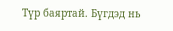Түр баяртай. Бүгдэд нь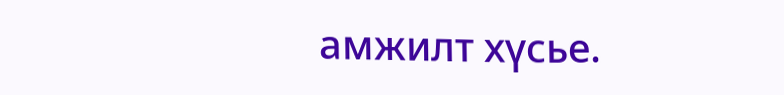амжилт хүсье.